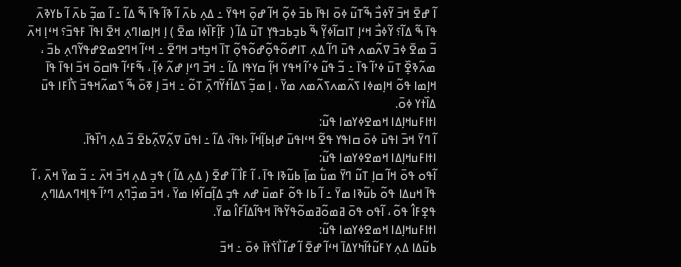ߊ߬ ߝߐ߫ ߞߏ߫ ߌ߬ߦߏ߯ ߒ߬ߠߎ߬ ߦߋ߫ ߊߟߊ߫ ߕߏ߫ ߦߋ߲߬ ߞߊ߬ ߝߋ߲߫ ߞߟߌ߫ ߸ ߡߍ߲ ߕߍ߫ ߊ߬ ߢߊ߬ ߟߊ߫ ߒ߬ ߡߊ߬ ߸ ߊ߬ ߘߏ߲߬ ߕߍ߫ ߊ߬ ߕߌߢߍ߫ ߟߊ߫ ߒ߬ ߡߊ߬؟ ߌ߬ߦߏ߯ ߞߵߊ߲ ߠߊߛߊ߬ߦߌ߲߬ ߒ߬ ߕߏ߲ߕߏߟߌ߲ ߠߎ߫ ߡߊ߬ ( ߓߊ߲߬ߓߊ߰ߦߊ ߘߐ߫ ) ߊ߲ ߞߊ߲ߘߊߣߍ߲ ߞߐ߫ ߊߟߊ߫ ߓߟߏ߫؟ ߞߵߊ߲ ߞߍ߫ ߏ߬ ߘߐ߫ ߦߏ߫ ߜߍ߬ߘߍ ߟߎ߫ ߣߊ߬ ߡߍ߲ ߠߊߝߋ߬ߟߋ߲߬ߝߋ߬ߟߋ߲߬ ߠߊ߫ ߞߏ߲ߞߏ ߞߣߐ߫ ߸ ߞߵߊ߬ ߞߣߐߘߐߝߟߌ߬ߣߍ߲ ߕߏ߫ ، ߘߍ߬ߢߐ߲߰ ߠߎ߫ ߦߴߊ߬ ߟߊ߫ ߸ ߏ߬ ߟߎ߬ ߦߴߊ߬ ߞߟߌ ߞߊ߲߬ ߛߌߟߊ ߡߊ߬ ߸ ߞߏ߫ ߣߵߊ߲ ߝߍ߬ ߦߊ߲߬ ، ߒ߬ߓߵߊ߬ ߟߊߛߋ߫ ߞߏ߫ ߊߟߊ߫ ߟߊ߫ ߞߊ߲ߘߊ ߟߋ߬ ߞߊ߲ߘߦߊ ߖߍ߬ߘߍߖߍ߬ߘߍ ߘߌ߫ ، ߊ߲ ߘߏ߲߬ ߖߡߊ߬ߙߌ߬ߣߍ߲߫ ߠߋ߬ ߸ ߞߏ߫ ߊ߲ ߧߋ߫ ߒ߬ ߖߘߍ߬ߞߟߏ߫ ߖߊ߯ߓߊ ߟߎ߫ ߡߊ߰ߙߌ ߦߋ߫.
ߊߙߊߓߎߞߊ߲ߡߊ ߞߘߐߦߌߘߊ ߟߎ߬:
ߊ߬ ߣߌ߫ ߞߏ߫ ߊߟߎ߫ ߦߋ߫ ߛߊߟߌ ߟߐ߬ ߞߵߊߟߎ߫ ߝߊ߲ߕߊ߲߬ߞߊ߬ ‹ߊߟߊ߫› ߡߊ߬ ߸ ߊߟߎ߫ ߜߍ߲߬ߜߍ߲߬ߕߐ߫ ߏ߬ ߡߍ߲ ߣߊ߰ߟߊ߫.
ߊߙߊߓߎߞߊ߲ߡߊ ߞߘߐߦߌߘߊ ߟߎ߬:
ߊ߬ߟߋ ߟߋ߫ ߞߊ߬ ߛߊ߲ ߠߎ߬ ߣߌ߫ ߘߎ߱ ߘߊ߲߫ ߕߎ߬ߢߊ ߟߊ߫ ، ߊ߬ ߓߊ߯ ߊ߬ ߝߐ߫ ( ߡߍ߲ ߡߊ߬ ) ߟߏ߲ ߡߍ߲ ߞߏ߫ ߞߍ߫ ߸ ߏ߬ ߘߌ߫ ߞߍ߫ ، ߊ߬ ߟߊ߫ ߞߎߡߊ ߟߋ߬ ߕߎ߬ߢߊ ߘߌ߫ ߸ ߊ߬ ߕߊ ߟߋ߬ ߓߘߎ߫ ߝߍ ߟߏ߲ ߡߊ߲߬ߛߊ߬ߦߊ ߘߌ߫ ، ߞߏ߫ ߘߏ߲߰ߣߍ߲ ߣߴߊ߬ ߟߊ߲ߞߣߍߡߊߣߍ߲ ߟߐ߲ߓߊ߮ ߟߋ߬ ، ߊ߬ߟߋ ߟߋ߫ ߥߘߋ߬ߥߘߋ߬ߟߌ߬ߟߊ߫ ߞߟߊ߬ߡߊ߬ߓߊ߮ ߘߌ߫.
ߊߙߊߓߎߞߊ߲ߡߊ ߞߘߐߦߌߘߊ ߟߎ߬:
ߕߎ߬ߡߊ ߡߍ߲ ߌߓߎ߬ߙߊ߬ߤߌߡߊ߫ ߞߵߊ߬ ߝߐ߫ ߊ߬ ߝߊ߬ ߊ߯ߖ߭ߙߊ߫ ߦߋ߫ ߸ ߞߏ߫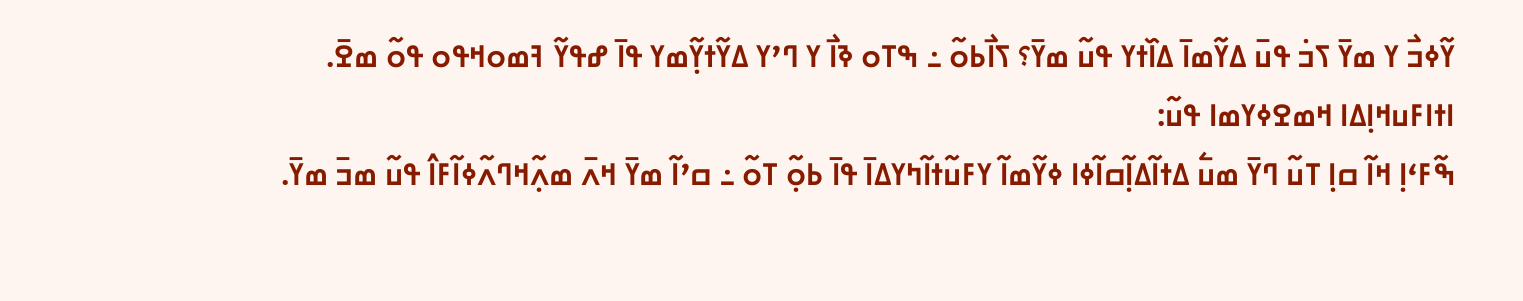ߌ߬ߦߏ߯ ߌ ߘߌ߫ ߖߏ߭ ߟߎ߫ ߡߌ߬ߘߊ߫ ߡߊ߰ߙߌ ߟߎ߬ ߘߌ߫؟ ߖߊ߯ߕߋ߬ ߸ ߒߠߋ ߢߊ߯ ߌ ߣߴߌ ߡߌ߬ߙߌ߲߬ߘߌ ߟߊ߫ ߝߟߌ߬ ߔߘߋߞߟߋ ߟߋ߬ ߘߐ߫.
ߊߙߊߓߎߞߊ߲ߡߊ ߞߘߐߦߌߘߊ ߟߎ߬:
ߒ߬ߓߵߊ߲ ߞߊ߬ ߛߊ߲ ߠߎ߬ ߣߌ߫ ߘߎ߱ ߡߙߊ߬ߡߊ߲߬ߛߊ߬ߦߊ ߦߌ߬ߘߊ߬ ߌߓߎ߬ߙߊ߬ߤߌߡߊ߫ ߟߊ߫ ߕߋ߲߬ ߠߋ߬ ߸ ߛߴߊ߬ ߘߌ߫ ߞߍ߫ ߘߍ߲߬ߞߣߍ߬ߦߊ߬ߓߊ߮ ߟߎ߬ ߘߏ߫ ߘߌ߫.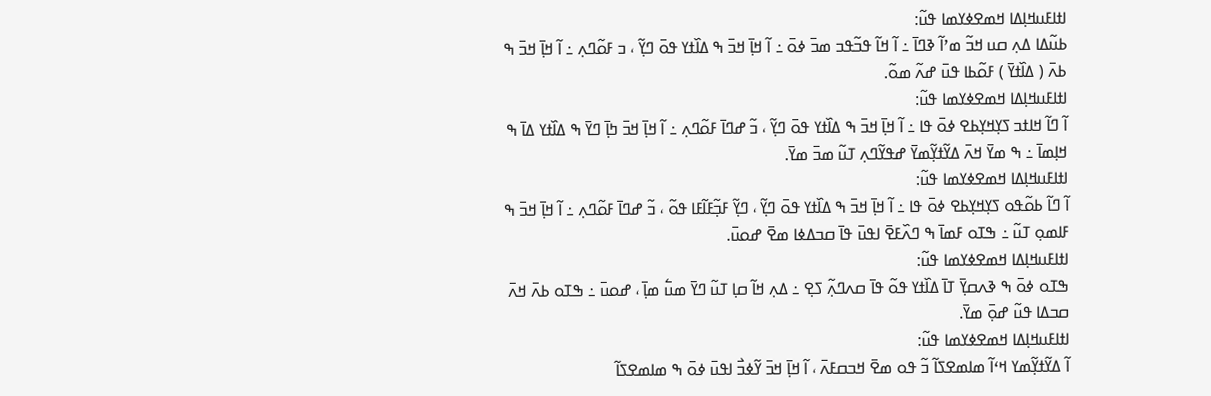ߊߙߊߓߎߞߊ߲ߡߊ ߞߘߐߦߌߘߊ ߟߎ߬:
ߕߎ߬ߡߊ ߡߍ߲ ߛߎ ߞߏ߬ ߘߴߊ߬ ߢߣߊ߫ ߸ ߊ߬ ߞߊ߬ ߟߏ߬ߟߏ ߘߏ߫ ߦߋ߫ ߸ ߊ߬ ߞߊ߲߫ ߞߏ߫ ߒ ߡߊ߰ߙߌ ߟߋ߫ ߣߌ߲߬ ، ߏ ߓߋ߬ߣߍ߲ ߸ ߊ߬ ߞߊ߲߫ ߞߏ߫ ߒ ߕߍ߫ ( ߡߊ߰ߙߌ߫ ) ߓߋ߬ߕߊ ߟߎ߫ ߝߍ߬ ߘߋ߬.
ߊߙߊߓߎߞߊ߲ߡߊ ߞߘߐߦߌߘߊ ߟߎ߬:
ߊ߬ ߣߊ߬ ߞߊߙߏ ߖߌ߲ߞߌ߲ߕߐ ߦߋ߫ ߟߊ ߸ ߊ߬ ߞߊ߲߫ ߞߏ߫ ߒ ߡߊ߰ߙߌ ߟߋ߫ ߣߌ߲߬ ، ߏ߬ ߝߣߊ߫ ߓߋ߬ߣߍ߲ ߸ ߊ߬ ߞߊ߲߫ ߞߏ߫ ߤߊ߲߫ ߣߌ߫ ߒ ߡߊ߰ߙߌ ߡߊ߫ ߒ ߞߊ߲ߘߊ߫ ߸ ߒ ߘߌ߫ ߞߍ߫ ߡߌ߬ߙߌ߲߬ߘߌ߫ ߝߟߌ߬ߣߍ߲ ߠߎ߬ ߘߏ߫ ߘߌ߫.
ߊߙߊߓߎߞߊ߲ߡߊ ߞߘߐߦߌߘߊ ߟߎ߬:
ߊ߬ ߣߊ߬ ߕߋ߬ߟߋ ߖߌ߲ߞߌ߲ߕߐ ߦߋ߫ ߟߊ ߸ ߊ߬ ߞߊ߲߫ ߞߏ߫ ߒ ߡߊ߰ߙߌ ߟߋ߫ ߣߌ߲߬ ، ߣߌ߲߬ ߓߏ߲߬ߓߊ߬ߓߊ ߟߋ߬ ، ߏ߬ ߝߣߊ߫ ߓߋ߬ߣߍ߲ ߸ ߊ߬ ߞߊ߲߫ ߞߏ߫ ߒ ߓߊߘߋ߲ ߠߎ߬ ߸ ߒߠߋ ߓߘߊ߫ ߒ ߣߍ߰ߓߐ߫ ߊߟߎ߫ ߟߊ߫ ߛߏߡߦߊ ߘߐ߫ ߝߋߎ߫.
ߊߙߊߓߎߞߊ߲ߡߊ ߞߘߐߦߌߘߊ ߟߎ߬:
ߒߠߋ ߦߋ߫ ߒ ߢߍߛߌ߲߫ ߠߊ߫ ߡߊ߰ߙߌ ߟߋ߬ ߟߊ߫ ߛߍߣߍ߲߬ ߖߐ߲ ߸ ߡߍ߲ ߞߊ߬ ߛߊ߲ ߠߎ߬ ߣߌ߫ ߘߎ߱ ߘߊ߲߫ ، ߝߋߎ߫ ߸ ߒߠߋ ߕߍ߫ ߞߍ߫ ߛߏߡߊ ߟߎ߬ ߝߋ߲߫ ߘߌ߫.
ߊߙߊߓߎߞߊ߲ߡߊ ߞߘߐߦߌߘߊ ߟߎ߬:
ߊ߬ ߡߌ߬ߙߌ߲߬ߘߌ ߞߵߊ߬ ߘߊߘߐߖߊ߬ ߏ߬ ߟߋ ߘߐ߫ ߞߏߛߓߍ߫ ، ߊ߬ ߞߊ߲߫ ߞߏ߫ ߌ߬ߦߏ߯ ߊߟߎ߫ ߦߋ߫ ߒ ߘߊߘߐߖߊ߬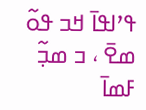ߟߴߊߟߊ߫ ߞߏ ߟߋ߬ ߘߐ߫ ، ߏ ߘߏ߲߬ ߓߘߊ߫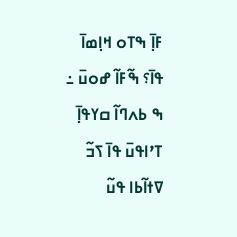ߓߊ߲߫ ߒߠߋ ߞߊ߲ߘߊ߫ ߟߊ߫؟ ߒ߬ߓߊ߬ ߝߋߎ߫ ߸ ߒ ߕߍߣߊ߬ ߛߌߟߊ߲߫ ߠߴߊߟߎ߫ ߟߊ߫ ߖߏ߬ ߜߙߊ߬ߕߊ ߟߎ߬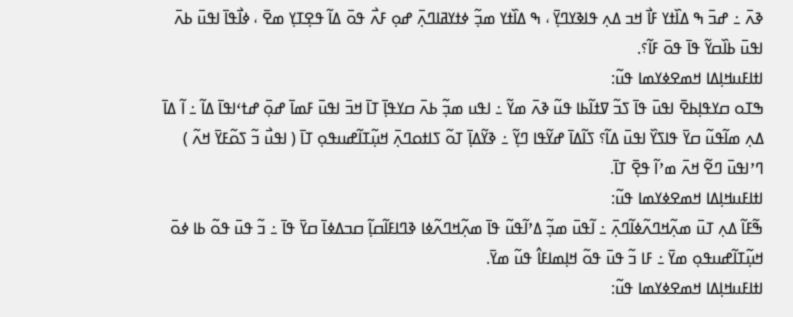ߢߍ߫ ߸ ߝߏ߫ ߒ ߡߊ߰ߙߌ ߓߊ߯ ߞߏ ߡߍ߲ ߟߊߢߌߣߌ߲߫ ، ߒ ߡߊ߰ߙߌ ߘߏ߲߬ ߦߙߌߥߊߣߍ߲߫ ߝߋ߲ ߓߍ߯ ߟߋ߫ ߡߊ߬ ߟߐ߲ߠߌ߲ ߘߐ߫ ، ߦߊ߯ߟߊ߫ ߊߟߎ߫ ߕߍ߫ ߊߟߎ߫ ߕߊ߰ߛߌ߬ ߟߊ߫ ߟߋ߫ ߓߊ߬؟.
ߊߙߊߓߎߞߊ߲ߡߊ ߞߘߐߦߌߘߊ ߟߎ߬:
ߒߠߋ ߛߌߟߊ߲ߕߐ߫ ߊߟߎ߫ ߟߊ߫ ߖߏ߬ ߜߙߊ߬ߕߊ ߟߎ߬ ߢߍ߫ ߘߌ߬ ߸ ߊߟߎ ߘߏ߲߬ ߕߍ߫ ߛߌߟߊ߲߫ ߠߊ߫ ߞߏ߫ ߊߟߎ߫ ߓߘߊ߫ ߝߋ߲߫ ߝߙߵߊߟߊ߫ ߡߊ߬ ߸ ߊ߬ ߡߊ߫ ߡߍ߲ ߘߊ߬ߟߎ߬ ߛߌ߫ ߟߊߖߌ߰ ߊߟߎ߫ ߡߊ߬؟ ߖߊ߬ߡߊ߫ ߝߌ߬ߟߊ ߣߌ߲߬ ߸ ߢߌ߬ߡߊ߲߫ ߠߋ߬ ߖߊߙߋߣߍ߲߫ ߞߎ߲߬ߠߊ߬ߝߎߟߋ߲ ߠߊ߫ ( ߊߟߎ߯ ߏ߬ ߖߋ߬ߓߌ߫ ߞߍ߬ ) ߣߴߊߟߎ߫ ߣߐ߬ ߞߍ߫ ߘߴߊ߬ ߟߐ߲߫ ߠߊ߫.
ߊߙߊߓߎߞߊ߲ߡߊ ߞߘߐߦߌߘߊ ߟߎ߬:
ߒ߬ߓߊ߬ ߡߍ߲ ߠߎ߫ ߘߍ߲߬ߞߣߍ߬ߦߊ߬ߣߍ߲߫ ߸ ߊ߬ߟߎ߫ ߘߏ߲߬ ߡߴߊ߬ߟߎ߬ ߟߊ߫ ߘߍ߲߬ߞߣߍ߬ߦߊ ߢߣߊߓߊ߬ߛߊ߲߬ ߛߏߡߦߊ߫ ߛߌ߫ ߟߊ߫ ߸ ߏ߬ ߟߎ߫ ߟߋ߬ ߕߊ ߦߋ߫ ߞߎ߲߬ߠߊ߬ߝߎߟߋ߲ ߘߌ߫ ߸ ߓߊ ߏ߬ ߟߎ߫ ߟߋ߬ ߞߊ߲ߘߊߓߊ߮ ߟߎ߬ ߘߌ߫.
ߊߙߊߓߎߞߊ߲ߡߊ ߞߘߐߦߌߘߊ ߟߎ߬: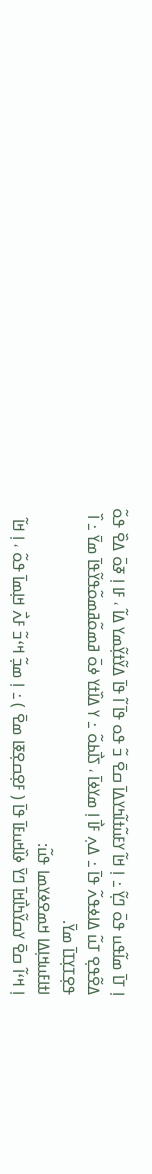ߊ߲ ߠߊ߫ ߘߊ߬ߟߎ ߟߋ߫ ߣߌ߲߬ ߸ ߊ߲ ߞߊ߬ ߌߓߎ߬ߙߊ߬ߤߌߡߊ߫ ߛߐ߫ ߏ߬ ߟߋ ߟߊ߫ ߊ߬ ߟߊ߫ ߡߌ߬ߙߌ߲߬ߘߌ ߡߊ߬ ، ߓߊ ߊ߲ ߧߋ߫ ߡߐ߰ ߟߋ߬ ߡߐ߬ߟߐ߲ ߠߎ߬ ߡߊߦߟߍ߬ ߟߊ߫ ߸ ߡߍ߲ ߓߊ߯ ߊ߲ ߘߌߦߊ߫ ، ߖߊ߯ߕߋ߬ ߸ ߌ ߡߊ߰ߙߌ ߦߋ߫ ߥߘߋ߬ߥߘߋ߬ߟߌ߬ߟߊ߫ ߘߌ߫ ߸ ߊ߰ ߟߐ߲ߠߌ߲ߠߊ߫ ߘߌ߫.
ߊߙߊߓߎߞߊ߲ߡߊ ߞߘߐߦߌߘߊ ߟߎ߬:
ߊ߲ ߞߵߊ߬ ߛߐ߫ ߌߛߌ߬ߤߊ߯ߞߊ߫ ߣߌ߫ ߦߊ߰ߞߎߓߊ߫ ߟߊ߫ ( ߓߐ߲ߛߐ߲ߧߊ ߘߐ߫ ) ߸ ߊ߲ ߘߏ߲߬ ߞߵߏ߬ ߓߍ߯ ߞߊ߲ߘߊ߫ ߟߋ߬ ، ߊ߲ ߞߊ߬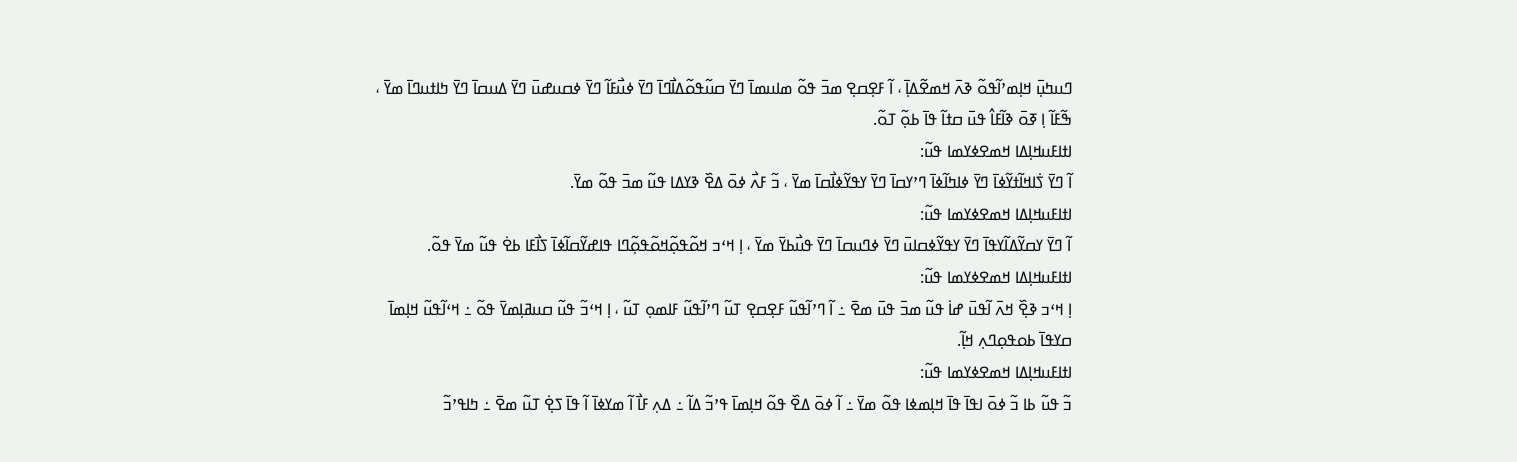ߣߎߤߎ߲߫ ߞߊ߲ߘߴߊ߬ߟߋ߬ ߢߍ߫ ߞߘߐ߬ߡߊ߲߫ ، ߊ߬ ߓߐ߲ߛߐ߲ ߘߏ߫ ߟߋ߬ ߘߊߎߘߊ߫ ߣߌ߫ ߛߎ߬ߟߋ߬ߡߊ߯ߣߊ߫ ߣߌ߫ ߦߎ߯ߓߊ߬ ߣߌ߫ ߦߛߎߝߎ߫ ߣߌ߫ ߡߎߛߊ߫ ߣߌ߫ ߤߊߙߎߣߊ߫ ߘߌ߫ ، ߒ߬ߓߊ߬ ߊ߲ ߧߋ߫ ߢߊ߬ߓߊ߮ ߟߎ߫ ߛߙߊ߬ ߟߊ߫ ߕߋ߲߬ ߠߋ߬.
ߊߙߊߓߎߞߊ߲ߡߊ ߞߘߐߦߌߘߊ ߟߎ߬:
ߊ߬ ߣߌ߫ ߖ߭ߊߞߊ߬ߙߌ߬ߦߊ߫ ߣߌ߫ ߦߊߤߊ߬ߦߊ߫ ߣߴߌߛߊ߫ ߣߌ߫ ߌߟߌ߬ߦߊ߯ߛߊ߫ ߘߌ߫ ، ߏ߬ ߓߍ߯ ߦߋ߫ ߡߐ߰ ߢߌߡߊ ߟߎ߬ ߘߏ߫ ߟߋ߬ ߘߌ߫.
ߊߙߊߓߎߞߊ߲ߡߊ ߞߘߐߦߌߘߊ ߟߎ߬:
ߊ߬ ߣߌ߫ ߌߛߌ߬ߡߊ߬ߌߟߊ߫ ߣߌ߫ ߌߟߌ߬ߦߛߊߎ߫ ߣߌ߫ ߦߣߎߛߊ߫ ߣߌ߫ ߟߎ߯ߕߌ߫ ߘߌ߫ ، ߊ߲ ߞߵߏ ߞߋ߬ߟߋ߲߬ߞߋ߬ߟߋ߲߬ߣߊ ߟߊߝߌ߬ߛߊ߬ߦߊ߫ ߖߊ߯ߓߊ ߕߐ߭ ߟߎ߬ ߘߌ߫ ߟߋ߬.
ߊߙߊߓߎߞߊ߲ߡߊ ߞߘߐߦߌߘߊ ߟߎ߬:
ߊ߲ ߞߵߏ ߢߐ߲߰ ߞߍ߫ ߊ߬ߟߎ߫ ߝߊ߭ ߟߎ߬ ߘߏ߫ ߟߎ߫ ߘߐ߫ ߸ ߊ߬ ߣߴߊ߬ߟߎ߬ ߓߐ߲ߛߐ߲ ߠߎ߬ ߣߴߊ߬ߟߎ߬ ߓߊߘߋ߲ ߠߎ߬ ، ߊ߲ ߞߵߏ߬ ߟߎ߬ ߛߎߥߊ߲ߘߌ߫ ߟߋ߬ ߸ ߞߵߊ߬ߟߎ߬ ߞߊ߲ߘߊ߫ ߛߌߟߊ߫ ߕߋߟߋ߲ߣߍ߲ ߞߊ߲߬.
ߊߙߊߓߎߞߊ߲ߡߊ ߞߘߐߦߌߘߊ ߟߎ߬:
ߏ߬ ߟߎ߬ ߕߊ ߏ߬ ߦߋ߫ ߊߟߊ߫ ߟߊ߫ ߞߊ߲ߘߦߊ ߟߋ߬ ߘߌ߫ ߸ ߊ߬ ߦߋ߫ ߡߐ߰ ߟߋ߬ ߞߊ߲ߘߊ߫ ߟߴߏ߬ ߡߊ߬ ߸ ߡߍ߲ ߓߊ߯ ߊ߬ ߘߌߦߊ߫ ߊ߬ ߟߊ߫ ߖߐ߲߭ ߠߎ߬ ߘߐ߫ ߸ ߤߊߟߴߏ߬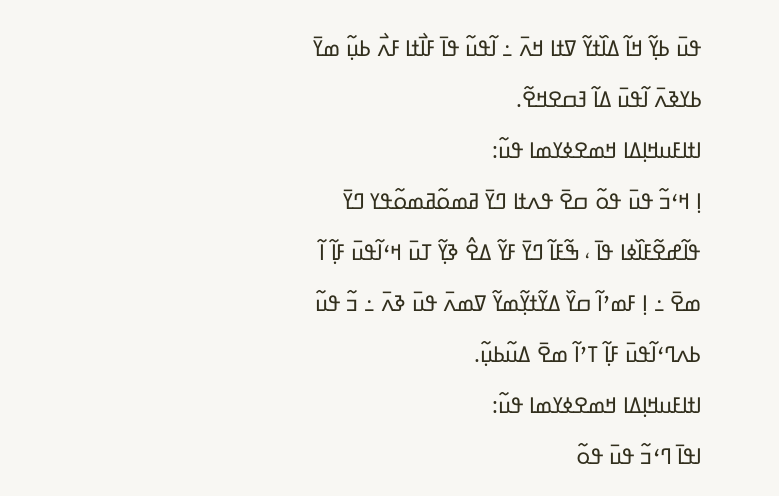ߟߎ߫ ߕߌ߲߬ ߞߊ߬ ߡߊ߰ߙߌ߬ ߜߙߊ ߞߍ߫ ߸ ߊ߬ߟߎ߬ ߟߊ߫ ߓߊ߯ߙߊ ߓߍ߯ ߕߎ߲߬ ߘߌ߫ ߕߌߢߍ߫ ߊ߬ߟߎ߫ ߡߊ߬ ߔߛߐߞߐ߬.
ߊߙߊߓߎߞߊ߲ߡߊ ߞߘߐߦߌߘߊ ߟߎ߬:
ߊ߲ ߞߵߏ߬ ߟߎ߫ ߟߋ߬ ߛߐ߫ ߟߍߙߊ ߣߌ߫ ߥߘߋ߬ߥߘߋ߬ߟߌ ߣߌ߫ ߟߊ߬ߝߐ߬ߓߊ߰ߦߊ ߟߊ߫ ، ߒ߬ߓߊ߬ ߣߌ߫ ߓߌ߬ ߡߐ߮ ߢߌ߲߬ ߠߎ߫ ߞߵߊ߬ߟߎ߫ ߓߊ߲߬ ߊ߬ ߘߐ߫ ߸ ߊ߲ ߓߘߴߊ߬ ߛߌ߰ ߡߌ߬ߙߌ߲߬ߘߌ߬ ߜߘߍ߫ ߟߎ߫ ߢߍ߫ ߸ ߏ߬ ߟߎ߬ ߕߍߣߵߊ߬ߟߎ߫ ߓߊ߲߬ ߠߴߊ߬ ߘߐ߫ ߡߎ߬ߕߎ߲߬.
ߊߙߊߓߎߞߊ߲ߡߊ ߞߘߐߦߌߘߊ ߟߎ߬:
ߊߟߊ߫ ߣߵߏ߬ ߟߎ߫ ߟߋ߬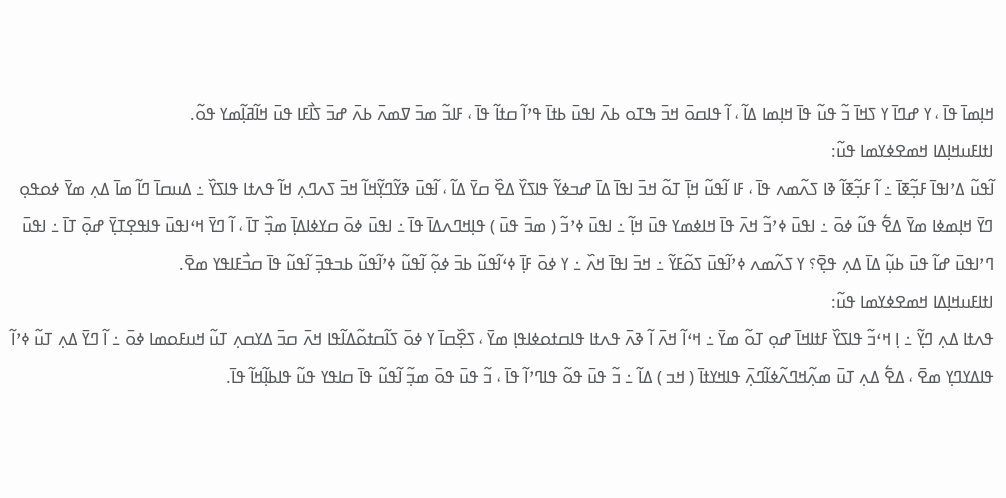ߞߊ߲ߘߊ߫ ߟߊ߫ ، ߌ ߝߣߊ߫ ߌ ߖߞߊ߫ ߏ߬ ߟߎ߬ ߟߊ߫ ߞߊ߲ߘߊ ߡߊ߬ ، ߊ߬ ߟߊߛߋ߫ ߞߏ߫ ߒߠߋ ߕߍ߫ ߊߟߎ߫ ߕߙߊ߫ ߟߴߊ߬ ߛߙߊ߬ ߟߊ߫ ، ߓߊߏ߬ ߘߏ߫ ߜߘߍ߫ ߕߍ߫ ߝߏ߫ ߖߊ߯ߓߊ ߟߎ߫ ߞߊ߬ߥߊ߲߬ߘߌ ߟߋ߬.
ߊߙߊߓߎߞߊ߲ߡߊ ߞߘߐߦߌߘߊ ߟߎ߬:
ߊ߬ߟߎ߬ ߡߴߊߟߊ߫ ߓߏ߲߬ߧߊ߫ ߸ ߊ߬ ߓߏ߲߬ߧߊ߬ ߢߊ ߖߍ߬ߘߍ ߟߊ߫ ، ߓߊ ߊ߬ߟߎ߬ ߞߊ߲߫ ߠߋ߬ ߞߏ߫ ߊߟߊ߫ ߡߊ߫ ߝߏߦߌ߬ ߟߊߖߌ߰ ߡߐ߰ ߛߌ߫ ߡߊ߬ ، ߊ߬ߟߎ߫ ߢߌ߬ߣߌ߲߬ߞߊ߬ ߞߏ߫ ߖߍߣߍ߲ ߞߊ߬ ߟߍߙߊ ߟߊߖߌ߰ ߸ ߡߎߛߊ߫ ߣߊ߬ ߘߊ߫ ߡߍ߲ ߘߌ߫ ߦߋߟߋ߲ ߣߌ߫ ߞߊ߲ߘߦߊ ߘߌ߫ ߡߐ߱ ߟߎ߬ ߦߋ߫ ߸ ߊߟߎ߫ ߦߴߏ߬ ߞߍ߫ ߟߊ߫ ߞߊߦߘߌ ߟߎ߫ ߞߊ߲߬ ߸ ߊߟߎ߫ ߦߴߏ߬ ( ߘߏ߫ ߟߎ߫ ) ߟߊ߲ߞߣߍߡߊ߫ ߟߊ߫ ߸ ߊߟߎ߫ ߦߋ߫ ߛߌߦߊߡߊ߲߫ ߘߏ߲߰ ߠߊ߫ ، ߊ߬ ߣߌ߫ ߞߵߊߟߎ߫ ߟߊߟߐ߲ߠߌ߲߫ ߝߋ߲߫ ߠߊ߫ ߸ ߊߟߎ߫ ߣߴߊߟߎ߫ ߝߊ߬ ߟߎ߫ ߕߎ߲߬ ߡߊ߫ ߡߍ߲ ߟߐ߲߫؟ ߌ ߖߍ߬ߘߍ ߦߴߊ߬ߟߎ߫ ߖߋ߬ߓߌ߬ ߸ ߞߏ߫ ߊߟߊ߫ ߞߍ߰ ߸ ߌ ߦߋ߫ ߓߊ߲߫ ߦߵߊ߬ߟߎ߬ ߕߏ߫ ߦߋ߲߬ ߊ߬ߟߎ߬ ߦߴߊ߬ߟߎ߬ ߕߏߟߏ߲߫ ߊ߬ߟߎ߬ ߟߊ߫ ߛߏ߯ߓߊߟߌ ߘߐ߫.
ߊߙߊߓߎߞߊ߲ߡߊ ߞߘߐߦߌߘߊ ߟߎ߬:
ߟߍߙߊ ߡߍ߲ ߣߌ߲߬ ߸ ߊ߲ ߞߵߏ߬ ߟߊߖߌ߰ ߓߙߊߞߊ߫ ߝߋ߲ ߠߋ߬ ߘߌ߫ ߸ ߞߵߊ߬ ߞߍ߫ ߊ߬ ߢߍ߫ ߟߍߙߊ ߟߊߛߙߋߦߊߟߊ߲ ߘߌ߫ ، ߖߐ߲߰ߛߊ߫ ߌ ߦߋ߫ ߖߊ߬ߛߙߋ߬ߡߊ߬ߟߊ ߞߍ߫ ߛߏ߫ ߡߌߛߍ߲ ߠߎ߬ ߞߎߓߋߘߊ ߦߋ߫ ߸ ߊ߬ ߣߌ߫ ߡߍ߲ ߠߎ߬ ߦߴߊ߬ ߟߊߡߌߣߌ߲ ߘߐ߫ ، ߡߐ߱ ߡߍ߲ ߠߎ߫ ߘߍ߲߬ߞߣߍ߬ߦߊ߬ߣߍ߲߫ ߟߊߞߌߙߊ߫ ( ߞߏ ) ߡߊ߬ ߸ ߏ߬ ߟߎ߫ ߟߋ߬ ߟߊߣߴߊ߬ ߟߊ߫ ، ߏ߬ ߟߎ߫ ߟߋ߫ ߘߏ߲߬ ߊ߬ߟߎ߬ ߟߊ߫ ߛߊߟߌ ߟߎ߬ ߟߊߕߊ߲߬ߞߊ߬ ߟߊ߫.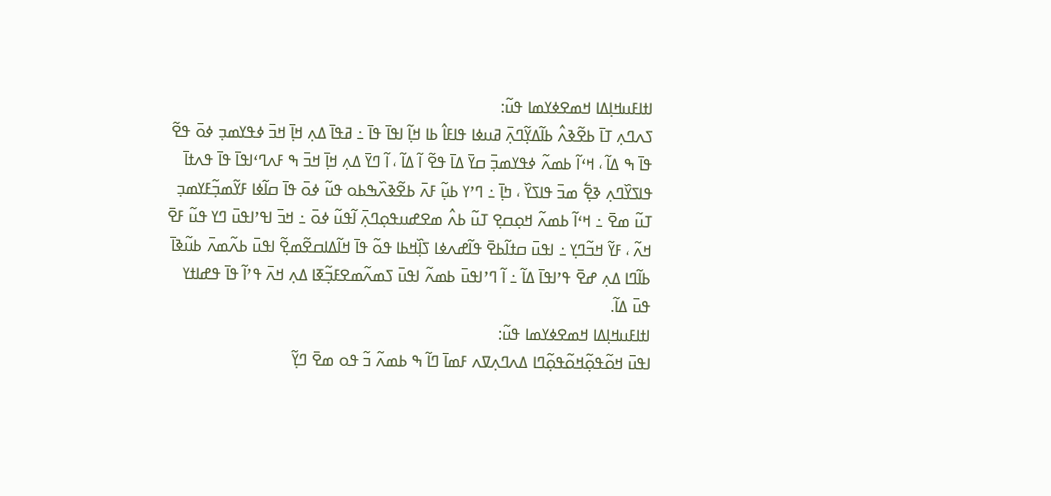ߊߙߊߓߎߞߊ߲ߡߊ ߞߘߐߦߌߘߊ ߟߎ߬:
ߖߍߣߍ߲ ߠߊ߫ ߕߐ߬ߢߍ߮ ߕߊ߬ߡߌ߲߬ߣߍ߲߫ ߥߎߦߊ ߟߊߓߊ߮ ߕߊ ߞߊ߲߬ ߊߟߊ߫ ߟߊ߫ ߸ ߥߟߊ߫ ߡߍ߲ ߞߊ߲߫ ߞߏ߫ ߦߟߌߘߏ߲ ߦߋ߫ ߟߐ߬ ߟߊ߫ ߒ ߡߊ߬ ، ߞߵߊ߬ ߕߘߍ߬ ߦߟߌߘߏ߲߫ ߛߌ߫ ߡߊ߫ ߟߐ߬ ߊ߬ ߡߊ߬ ، ߊ߬ ߣߌ߫ ߡߍ߲ ߞߊ߲߫ ߞߏ߫ ߒ ߓߍߣߵߊߟߊ߫ ߟߊ߫ ߟߍߙߊ߫ ߟߊߖߌ߰ߣߍ߲ ߢߐ߲߱ ߘߏ߫ ߟߊߖߌ߰ ، ߤߊ߲߫ ߸ ߣߴߌ ߕߎ߲߬ ߓߍ߫ ߕߐ߬ߢߍ߰ߒߕߋ ߟߎ߬ ߦߋ߫ ߟߊ߫ ߛߊ߬ߦߊ ߓߌ߬ߘߏ߲߬ߓߌߘߏ߲ ߠߎ߬ ߘߐ߫ ߸ ߞߵߊ߬ ߕߘߍ߬ ߞߋ߲ߛߐ߲ ߠߎ߬ ߕߍ߮ ߘߐߝߎߟߋ߲ߣߍ߲߫ ߊ߬ߟߎ߬ ߦߋ߫ ߸ ߞߏ߫ ߊߟߴߊߟߎ߫ ߣߌ ߟߎ߬ ߓߐ߫ ߞߍ߬ ، ߓߌ߬ ߞߏ߬ߣߌ߲ ߸ ߊߟߎ߫ ߛߙߊ߬ߕߐ߫ ߟߊ߬ߝߍߦߊ ߖߊ߲߰ߞߕߊ ߟߋ߬ ߟߊ߫ ߞߊ߬ߡߊߛߐ߬ߘߐ߲߬ ߊߟߎ߫ ߕߍ߬ߘߍ߫ ߕߎ߬ߢߊ߫ ߕߊ߬ߣߊ ߡߍ߲ ߝߐ߫ ߟߴߊߟߊ߫ ߡߊ߬ ߸ ߊ߬ ߣߴߊߟߎ߫ ߕߘߍ߬ ߊߟߎ߫ ߖߘߍ߬ߘߐߓߏ߲߬ߧߊ ߡߍ߲ ߞߍ߫ ߟߴߊ߬ ߟߊ߫ ߟߝߊߙߌ ߟߎ߫ ߡߊ߬.
ߊߙߊߓߎߞߊ߲ߡߊ ߞߘߐߦߌߘߊ ߟߎ߬:
ߊߟߎ߫ ߞߋ߬ߟߋ߲߬ߞߋ߬ߟߋ߲߬ߣߊ ߡߍߣߍ߲ߜߍ ߓߘߊ߫ ߣߊ߬ ߒ ߕߘߍ߬ ߏ߬ ߟߋ ߘߐ߫ ߣߌ߲߬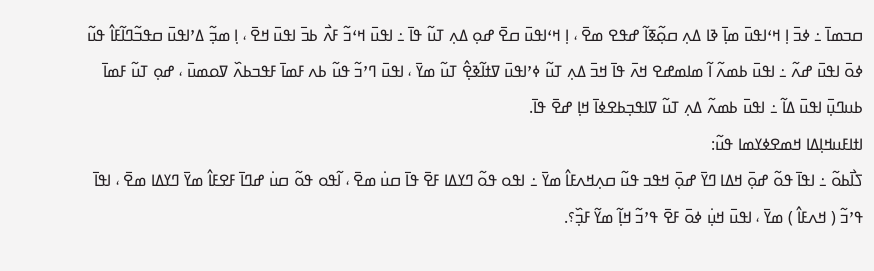ߛߏߘߊ߫ ߸ ߦߏ߫ ߊ߲ ߞߵߊߟߎ߫ ߘߊ߲߫ ߢߊ ߡߍ߲ ߛߋ߲߬ߧߊ߬ ߝߟߐ ߘߐ߫ ، ߊ߲ ߞߵߊߟߎ߫ ߛߐ߫ ߝߋ߲ ߡߍ߲ ߠߎ߬ ߟߊ߫ ߸ ߊߟߎ߫ ߞߵߏ߬ ߓߍ߯ ߕߏ߫ ߊߟߎ߫ ߞߐ߫ ، ߊ߲ ߘߏ߲߬ ߡߴߊߟߎ߫ ߛߟߏ߬ߣߊ߬ߓߊ߮ ߟߎ߬ ߦߋ߫ ߊߟߎ߫ ߝߍ߬ ߸ ߊߟߎ߫ ߕߘߍ߬ ߊ߬ ߘߊߘߝߐ ߞߍ߫ ߟߊ߫ ߞߏ߫ ߡߍ߲ ߠߎ߬ ߦߴߊߟߎ߫ ߜߙߊ߬ߢߐ߲߮ ߠߎ߬ ߘߌ߫ ، ߊߟߎ߫ ߣߴߏ߬ ߟߎ߬ ߕߍ ߓߘߊ߫ ߓߟߏߕߍ߰ ߜߋߘߎ߫ ، ߝߋ߲ ߠߎ߬ ߓߘߊ߫ ߕߎߣߎ߲߫ ߊߟߎ߫ ߡߊ߬ ߸ ߊߟߎ߫ ߕߘߍ߬ ߡߍ߲ ߠߎ߬ ߜߊߟߏ߲ߕߐߦߊ߫ ߞߊ߲ ߝߐ߫ ߟߊ߫.
ߊߙߊߓߎߞߊ߲ߡߊ ߞߘߐߦߌߘߊ ߟߎ߬:
ߖߊ߯ߕߋ߬ ߸ ߊߟߊ߫ ߟߋ߬ ߝߋ߲߫ ߞߡߊ ߣߌ߫ ߝߋ߲߫ ߞߟߏ ߟߎ߬ ߛߍ߲ߞߍߓߊ߮ ߘߌ߫ ߸ ߊߟߋ ߟߋ߬ ߣߌߡߊ ߓߐ߫ ߟߊ߫ ߛߎ߭ ߘߐ߫ ، ߊ߬ߟߋ ߟߋ߬ ߛߎ߭ ߝߣߊ߫ ߓߐߓߊ߮ ߘߌ߫ ߣߌߡߊ ߘߐ߫ ، ߊߟߊ߫ ߟߴߏ߬ ( ߞߍߓߊ߮ ) ߘߌ߫ ، ߊߟߎ߫ ߞߎ߲߭ ߦߋ߫ ߓߐ߫ ߟߴߏ߬ ߞߊ߲߬ ߘߌ߬ ߓߏ߲߰؟.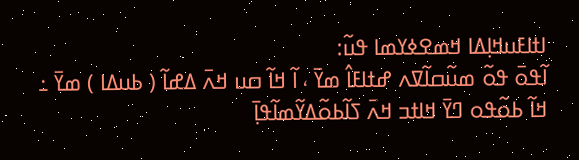ߊߙߊߓߎߞߊ߲ߡߊ ߞߘߐߦߌߘߊ ߟߎ߬:
ߊ߬ߟߋ߫ ߟߋ߬ ߘߎ߬ߛߊ߬ߜߍ ߝߙߊߓߊ߮ ߘߌ߫ ، ߊ߬ ߞߊ߬ ߛߎ ߞߍ߫ ߡߝߊ߬ ( ߕߎߡߊ ) ߘߌ߫ ߸ ߞߊ߬ ߕߋ߬ߟߋ ߣߌ߫ ߞߊߙߏ ߞߍ߫ ߖߊ߬ߕߋ߬ߡߌ߬ߘߊ߬ߟߊ߲߫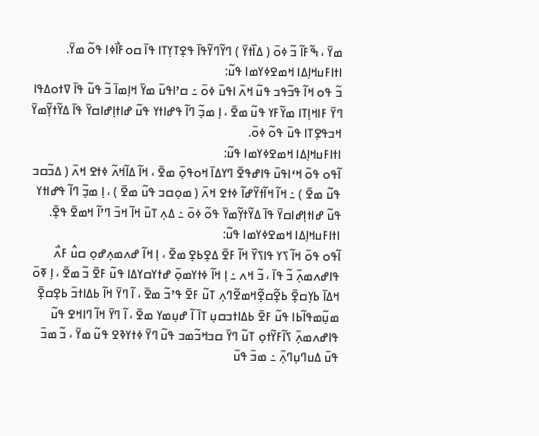ߘߌ߫ ، ߒ߬ߓߊ߬ ߏ߬ ߦߋ߫ ( ߡߊ߰ߙߌ߫ ) ߣߌ߬ߣߌ߬ߟߊ߫ ߟߐ߲ߠߌ߲ߠߊ ߟߊ߫ ߛߋߓߊ߯ߦߊ ߟߋ߬ ߘߌ߫.
ߊߙߊߓߎߞߊ߲ߡߊ ߞߘߐߦߌߘߊ ߟߎ߬:
ߏ߬ ߟߋ ߞߊ߬ ߟߏ߬ߟߏ ߟߎ߬ ߞߍ߫ ߊߟߎ߫ ߦߋ߫ ߸ ߛߴߊߟߎ߫ ߘߌ߫ ߞߊ߲ߘߊ߫ ߏ߬ ߟߎ߬ ߟߊ߫ ߜߙߋߡߟߊ ߣߌ߫ ߓߊߞߊ߲ߠߊ ߘߌ߬ߓߌ ߟߎ߬ ߘߐ߫ ، ߊ߲ ߘߏ߲߬ ߣߊ߬ ߟߝߊߙߌ ߟߎ߬ ߝߊߙߊ߲ߝߊߛߌ߫ ߟߊ߫ ߡߌ߬ߙߌ߲߬ߘߌ߫ ߞߏߟߐ߲ߠߊ ߟߎ߫ ߟߋ߬ ߦߋ߫.
ߊߙߊߓߎߞߊ߲ߡߊ ߞߘߐߦߌߘߊ ߟߎ߬:
ߊ߬ߟߋ ߟߋ߫ ߞߵߊߟߎ߫ ߟߊߝߟߐ߫ ߣߌߡߊ߫ ߞߋߟߋ߲߫ ߘߐ߫ ، ߞߊ߬ ߡߊ߬ߞߍ߬ ߦߙߐ ߞߍ߫ ( ߡߏ߬ߛߏ ߟߎ߬ ߘߐ߫ ) ߸ ߞߊ߬ ߞߊ߬ߙߌ߬ߝߊ߬ ߦߙߐ ߞߍ߫ ( ߘߋ߲ߛߏ ߟߎ߬ ߘߐ߫ ) ، ߊ߲ ߘߏ߲߬ ߣߊ߬ ߟߝߊߙߌ ߟߎ߬ ߝߊߙߊ߲ߝߊߛߌ߫ ߟߊ߫ ߡߌ߬ߙߌ߲߬ߘߌ߫ ߟߋ߬ ߦߋ߫ ߸ ߡߍ߲ ߠߎ߫ ߞߊ߬ ߞߏ߫ ߣߴߊ߬ ߞߘߐ߫ ߟߐ߲߫.
ߊߙߊߓߎߞߊ߲ߡߊ ߞߘߐߦߌߘߊ ߟߎ߬:
ߊ߬ߟߋ ߟߋ߫ ߞߊ߬ ߖߌ ߟߊߖߌ߰ ߞߊ߬ ߓߐ߫ ߡߐ߲ߕߐ߲ ߘߐ߫ ، ߊ߲ ߞߊ߬ ߝߍߘߍ߲ߝߋ߲ ߛߎ߮ ߓߍ߯ ߟߊߝߍߘߍ߲߫ ߏ߬ ߟߊ߫ ، ߏ߬ ߞߍ ߸ ߊ߲ ߞߊ߬ ߦߙߌߘߋ߲߫ ߝߙߌߛߌߡߊ ߟߎ߬ ߓߐ߫ ߏ߬ ߘߐ߫ ، ߊ߲ ߧߋ߫ ߞߡߊ߫ ߕߌ߲ߛߐ߲߫ ߕߐ߲߬ߛߐ߲߬ߞߘߐ߬ߣߍ߲ ߠߎ߬ ߓߐ߫ ߟߴߏ߬ ߘߐ߫ ، ߊ߬ ߣߌ߫ ߞߊ߬ ߕߡߊߙߏ߫ ߕߐ߲ߛߐ߲߫ ߘߎ߲߬ߘߟߊ߬ߕߊ ߟߎ߬ ߓߐ߫ ߕߡߊߙߏߛߎ߲ ߠߊ߫ ߊ߬ ߝߎ߲ߘߌ ߘߐ߫ ، ߊ߬ ߣߌ߫ ߞߊ߬ ߣߊߞߐ ߟߎ߬ ߟߊߝߍߘߍ߲߫ ߖߊ߬ߓߌ߬ߙߋ߲ ߠߎ߬ ߣߌ߫ ߛߏߞߏ߬ߘߏ ߟߎ߬ ߣߌ߫ ߦߙߌߢߐ ߟߎ߬ ߘߌ߫ ، ߏ߬ ߘߏ߫ ߟߎ߫ ߡߎߣߎ߲ߣߍ߲߫ ߸ ߘߏ߫ ߟߎ߫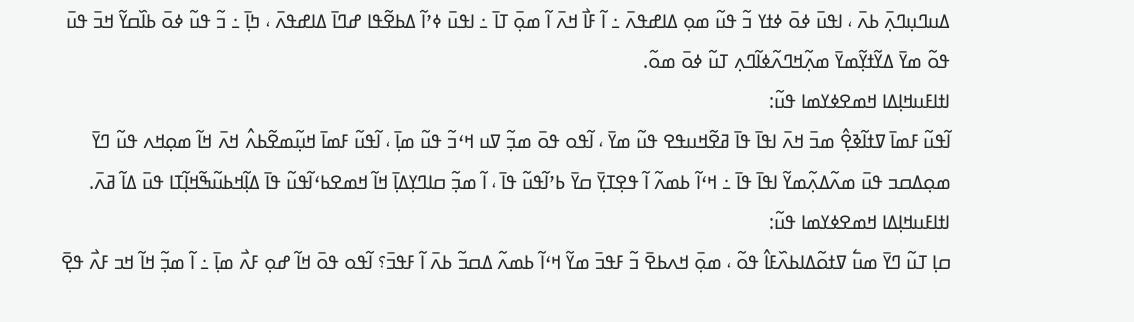ߡߎߣߎ߲ߣߍ߲߫ ߕߍ߫ ، ߊߟߎ߫ ߦߋ߫ ߦߙߌ ߏ߬ ߟߎ߬ ߘߋ߲ ߡߊߝߟߍ߫ ߸ ߊ߬ ߓߊ߯ ߞߍ߫ ߊ߬ ߘߋ߲߫ ߠߊ߫ ߸ ߊߟߎ߫ ߦߴߊ߬ ߡߕߐ߬ߟߊ ߝߣߊ߫ ߡߊߝߟߍ߫ ، ߤߊ߲߫ ߸ ߏ߬ ߟߎ߬ ߦߋ߫ ߕߊ߰ߛߌ߬ ߞߏ߫ ߟߎ߫ ߟߋ߬ ߘߌ߫ ߡߌ߬ߙߌ߲߬ߘߌ߫ ߘߍ߲߬ߞߣߍ߬ߦߊ߬ߣߍ߲ ߠߎ߬ ߦߋ߫ ߘߋ߬.
ߊߙߊߓߎߞߊ߲ߡߊ ߞߘߐߦߌߘߊ ߟߎ߬:
ߊ߬ߟߎ߬ ߓߘߊ߫ ߜߙߊ߬ߢߐ߲߮ ߘߏ߫ ߞߍ߫ ߊߟߊ߫ ߟߊ߫ ߥߐ߬ߞߎߟߐ ߟߎ߬ ߘߌ߫ ، ߊ߬ߟߋ ߟߋ߫ ߘߏ߲߬ ߜߎ ߞߵߏ߬ ߟߎ߬ ߘߊ߲߫ ، ߊ߬ߟߎ߬ ߓߘߊ߫ ߞߎ߲߬ߘߐ߬ߕߍ߮ ߞߍ߫ ߞߊ߬ ߘߋ߲ߞߍ ߟߎ߬ ߣߌ߫ ߘߋ߲ߡߛߏ ߟߎ߫ ߘߍ߬ߡߍ߲߬ߘߌ߬ ߊߟߊ߫ ߟߊ߫ ߸ ߞߵߊ߬ ߕߘߍ߬ ߊ߬ ߟߐ߲ߠߌ߲߫ ߛߌ߫ ߕߴߊ߬ߟߎ߬ ߟߊ߫ ، ߊ߬ ߘߏ߲߬ ߛߊߣߌ߲ߡߊ߲߫ ߞߊ߬ ߞߘߐߕߵߊ߬ߟߎ߬ ߟߊ߫ ߡߊ߲߬ߞߕߎ߬ߒ߬ߞߊ߲߬ߠߊ ߟߎ߫ ߡߊ߬ ߥߍ߫.
ߊߙߊߓߎߞߊ߲ߡߊ ߞߘߐߦߌߘߊ ߟߎ߬:
ߛߊ߲ ߠߎ߬ ߣߌ߫ ߘߎ߱ ߜߙߋ߬ߡߊߕߍ߰ߓߊ߮ ߟߋ߬ ، ߘߋ߲߫ ߞߍߕߐ߫ ߏ߬ ߓߟߏ߫ ߘߌ߬ ߞߵߊ߬ ߕߘߍ߬ ߡߛߏ߬ ߕߍ߫ ߊ߬ ߓߟߏ߫؟ ߊ߬ߟߋ ߟߋ߫ ߞߊ߬ ߝߋ߲ ߓߍ߯ ߘߊ߲߫ ߸ ߊ߬ ߘߏ߲߬ ߞߊ߬ ߞߏ ߓߍ߯ ߟߐ߲߫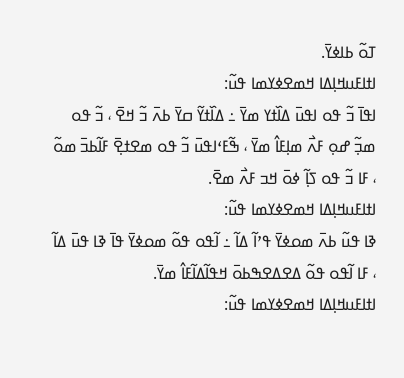ߠߋ߬ ߕߊߦߌ߫.
ߊߙߊߓߎߞߊ߲ߡߊ ߞߘߐߦߌߘߊ ߟߎ߬:
ߊߟߊ߫ ߏ߬ ߟߋ ߊߟߎ߫ ߡߊ߰ߙߌ ߘߌ߫ ߸ ߡߊ߰ߙߌ߬ ߛߌ߫ ߕߍ߫ ߏ߬ ߞߐ߫ ، ߏ߬ ߟߋ ߘߏ߲߬ ߝߋ߲ ߓߍ߯ ߘߊ߲ߓߊ߮ ߘߌ߫ ، ߒ߬ߓߵߊߟߎ߫ ߏ߬ ߟߋ ߘߐߙߐ߲߫ ߓߊ߬ߕߏ߫ ߘߋ߬ ، ߓߊ ߏ߬ ߟߋ ߖߊ߲߬ ߦߋ߫ ߞߏ ߓߍ߯ ߘߐ߫.
ߊߙߊߓߎߞߊ߲ߡߊ ߞߘߐߦߌߘߊ ߟߎ߬:
ߢߊ ߟߎ߬ ߕߍ߫ ߘߋߦߌ߫ ߟߴߊ߬ ߡߊ߬ ߸ ߊ߬ߟߋ ߟߋ߬ ߘߋߦߌ߫ ߟߊ߫ ߢߊ ߟߎ߫ ߡߊ߬ ، ߓߊ ߊ߬ߟߋ ߟߋ߬ ߡߐߡߐߒߕߋ߫ ߞߟߊ߬ߡߊ߬ߓߊ߮ ߘߌ߫.
ߊߙߊߓߎߞߊ߲ߡߊ ߞߘߐߦߌߘߊ ߟߎ߬: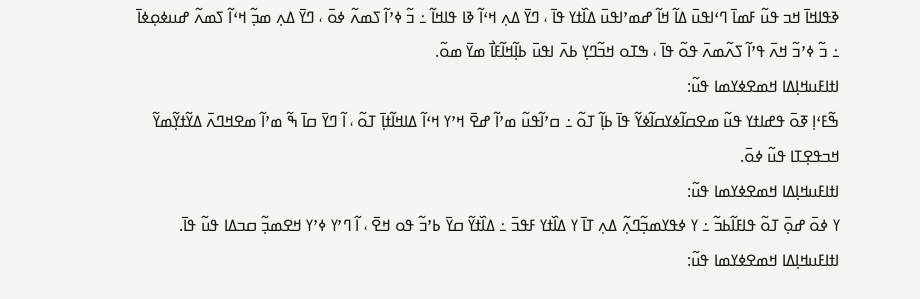ߢߟߊߞߊ߫ ߞߏ ߟߎ߬ ߓߘߊ߫ ߣߵߊߟߎ߫ ߡߊ߬ ߞߊ߬ ߝߘߴߊߟߎ߫ ߡߊ߰ߙߌ ߟߊ߫ ، ߣߌ߫ ߡߍ߲ ߞߵߊ߬ ߢߊ ߟߊߞߊ߬ ߸ ߏ߬ ߦߴߊ߬ ߖߘߍ߬ ߦߋ߫ ، ߣߌ߫ ߡߍ߲ ߘߏ߲߬ ߞߵߊ߬ ߖߘߍ߬ ߝߎߦߋ߲ߦߊ߫ ߸ ߏ߬ ߦߴߏ߬ ߞߍ߫ ߟߴߊ߬ ߖߍ߬ߘߍ߫ ߟߋ߬ ߟߊ߫ ، ߒߠߋ ߞߏ߬ߣߌ߲ ߕߍ߫ ߊߟߎ߫ ߕߊ߲߬ߞߊ߬ߓߊ߯ ߘߌ߫ ߘߋ߬.
ߊߙߊߓߎߞߊ߲ߡߊ ߞߘߐߦߌߘߊ ߟߎ߬:
ߒ߬ߓߵߊ߲ ߧߋ߫ ߟߝߊߙߌ ߟߎ߬ ߘߐߛߊ߬ߦߌߛߊ߬ߦߌ߬ ߟߊ߫ ߕߊ߲߬ ߠߋ߬ ߸ ߛߴߊ߬ߟߎ߬ ߘߴߊ߬ ߝߐ߫ ߞߴߌ ߞߵߊ߬ ߡߊߞߊ߬ߙߊ߲߫ ߠߋ߬ ، ߊ߬ ߣߌ߫ ߛߊ߫ ߒ߬ ߘߴߊ߬ ߘߐߞߣߍ߫ ߡߌ߬ߙߌ߲߬ߘߌ߬ ߞߏߟߐ߲ߠߊ ߟߎ߬ ߦߋ߫.
ߊߙߊߓߎߞߊ߲ߡߊ ߞߘߐߦߌߘߊ ߟߎ߬:
ߌ ߦߋ߫ ߝߋ߲߫ ߠߋ߬ ߟߊߓߊ߬ߕߏ߬ ߸ ߌ ߦߟߌߘߏ߲߬ߣߍ߲߬ ߡߍ߲ ߠߊ߫ ߌ ߡߊ߰ߙߌ ߓߟߏ߫ ߸ ߡߊ߰ߙߌ߬ ߛߌ߫ ߕߴߏ߬ ߟߋ ߞߐ߫ ، ߊ߬ ߣߴߌ ߦߴߌ ߞߐߘߏ߲߬ ߛߏߡߊ ߟߎ߬ ߟߊ߫.
ߊߙߊߓߎߞߊ߲ߡߊ ߞߘߐߦߌߘߊ ߟߎ߬: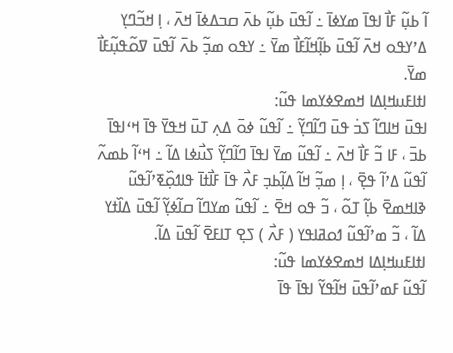ߊ߬ ߕߎ߲߬ ߓߊ߯ ߊߟߊ߫ ߘߌߦߊ߫ ߸ ߊ߬ߟߎ߫ ߕߎ߲߬ ߕߍ߫ ߛߏߡߦߊ߫ ߞߍ߫ ، ߊ߲ ߞߏ߬ߣߌ߲ ߡߴߌߟߋ ߞߍ߫ ߊ߬ߟߎ߫ ߕߊ߲߬ߞߊ߬ߓߊ߯ ߘߌ߫ ߸ ߌߟߋ ߘߏ߲߬ ߕߍ߫ ߊ߬ߟߎ߫ ߜߋ߬ߟߎ߲߬ߓߊ߯ ߘߌ߫.
ߊߙߊߓߎߞߊ߲ߡߊ ߞߘߐߦߌߘߊ ߟߎ߬:
ߊߟߎ߫ ߞߊߣߊ߬ ߖߏ߭ ߟߎ߫ ߣߊ߬ߣߌ߲߬ ߸ ߊ߬ߟߎ߬ ߦߋ߫ ߡߍ߲ ߠߎ߫ ߞߟߌ߫ ߟߊ߫ ߞߵߊߟߊ߫ ߕߏ߫ ، ߓߊ ߏ߬ ߓߊ߯ ߞߍ߫ ߸ ߊ߬ߟߎ߬ ߘߌ߫ ߊߟߊ߫ ߣߊ߬ߣߌ߲߬ ߖߎ߯ߦߊ ߡߊ߬ ߸ ߞߵߊ߬ ߕߘߍ߬ ߊ߬ߟߎ߬ ߡߴߊ߬ ߟߐ߲߫ ، ߊ߲ ߘߏ߲߬ ߞߊ߬ ߡߊ߲߬ߕߏ߲ ߓߍ߯ ߟߊ߫ ߓߊ߯ߙߊ߫ ߟߊߗߋ߲߰ߧߴߊ߬ߟߎ߬ ߢߊߞߘߐ߫ ߕߊ߲߬ ߠߋ߬ ، ߏ߬ ߟߋ ߞߐ߫ ߸ ߊ߬ߟߎ߬ ߘߌߣߊ߬ ߛߊ߬ߦߌ߲߬ ߊ߬ߟߎ߫ ߡߊ߰ߙߌ ߡߊ߬ ، ߏ߬ ߘߴߊ߬ߟߎ߬ ߗߋߥߊߟߌ ( ߓߍ߯ ) ߖߐ߲ ߠߊߓߐ߫ ߊ߬ߟߎ߫ ߡߊ߬.
ߊߙߊߓߎߞߊ߲ߡߊ ߞߘߐߦߌߘߊ ߟߎ߬:
ߊ߬ߟߎ߬ ߓߘߴߊ߬ߟߎ߫ ߞߊ߬ߟߌ߬ ߊߟߊ߫ ߟߊ߫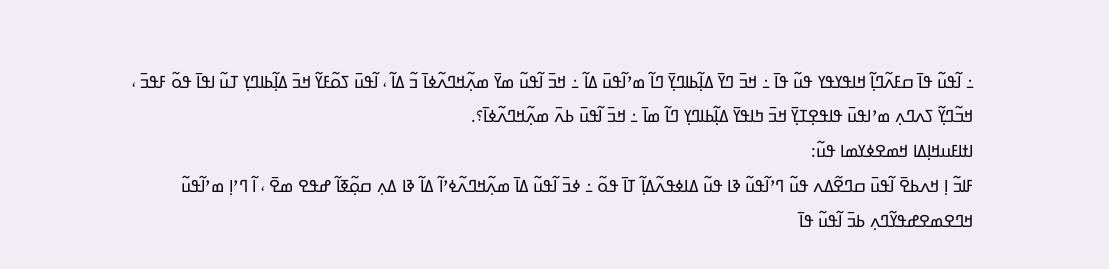߸ ߊ߬ߟߎ߬ ߟߊ߫ ߛߓߍ߬ߣߊ߲߬ ߞߊߟߌߟߌ ߟߎ߬ ߟߊ߫ ߸ ߞߏ߫ ߣߌ߫ ߡߊ߲߬ߕߊߣߌ߲߫ ߣߊ߬ ߘߴߊ߬ߟߎ߫ ߡߊ߬ ߸ ߞߏ߫ ߊ߬ߟߎ߬ ߘߌ߫ ߘߍ߲߬ߞߣߍ߬ߦߊ߫ ߏ߬ ߡߊ߬ ، ߊ߬ߟߎ߫ ߖߋ߬ߓߌ߬ ߞߏ߫ ߡߊ߲߬ߕߊߣߌ߲ ߠߎ߬ ߊߟߊ߫ ߟߋ߬ ߓߟߏ߫ ، ߞߏ߬ߣߌ߲߬ ߖߍߣߍ߲ ߘߴߊߟߎ߫ ߟߊߟߐ߲ߠߌ߲߫ ߞߏ߫ ߤߊߟߌ߫ ߡߊ߲߬ߕߊߣߌ߲ ߣߊ߬ ߘߊ߫ ߸ ߞߏ߫ ߊ߬ߟߎ߫ ߕߍ߫ ߘߍ߲߬ߞߣߍ߬ߦߊ߫؟.
ߊߙߊߓߎߞߊ߲ߡߊ ߞߘߐߦߌߘߊ ߟߎ߬:
ߓߊߏ߬ ߊ߲ ߞߍߕߐ߫ ߊ߬ߟߎ߫ ߛߣߐ߬ߡߍ ߟߎ߬ ߣߴߊ߬ߟߎ߬ ߢߊ ߟߎ߬ ߡߊߦߟߍ߬ߡߊ߲߬ ߠߊ߫ ߟߋ߬ ߸ ߦߏ߫ ߊ߬ߟߎ߬ ߡߊ߫ ߘߍ߲߬ߞߣߍ߬ߦߴߊ߬ ߡߊ߬ ߢߊ ߡߍ߲ ߛߋ߲߬ߧߊ߬ ߝߟߐ ߘߐ߫ ، ߊ߬ ߣߴߊ߲ ߘߴߊ߬ߟߎ߬ ߞߣߐߘߐߝߟߌ߬ߣߍ߲ ߕߏ߫ ߊ߬ߟߎ߬ ߟߊ߫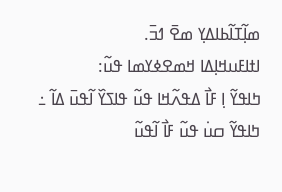ߘߊ߲߬ߠߊ߬ߕߊߡߌ߲ ߘߐ߫ ߗߏ߫.
ߊߙߊߓߎߞߊ߲ߡߊ ߞߘߐߦߌߘߊ ߟߎ߬:
ߤߊߟߌ߬ ߊ߲ ߓߊ߯ ߡߟߍ߬ߞߊ ߟߎ߬ ߟߊߖߌ߰ ߊ߬ߟߎ߫ ߡߊ߬ ߸ ߤߊߟߌ߬ ߛߎ߭ ߟߎ߬ ߓߊ߯ ߊ߬ߟߎ߬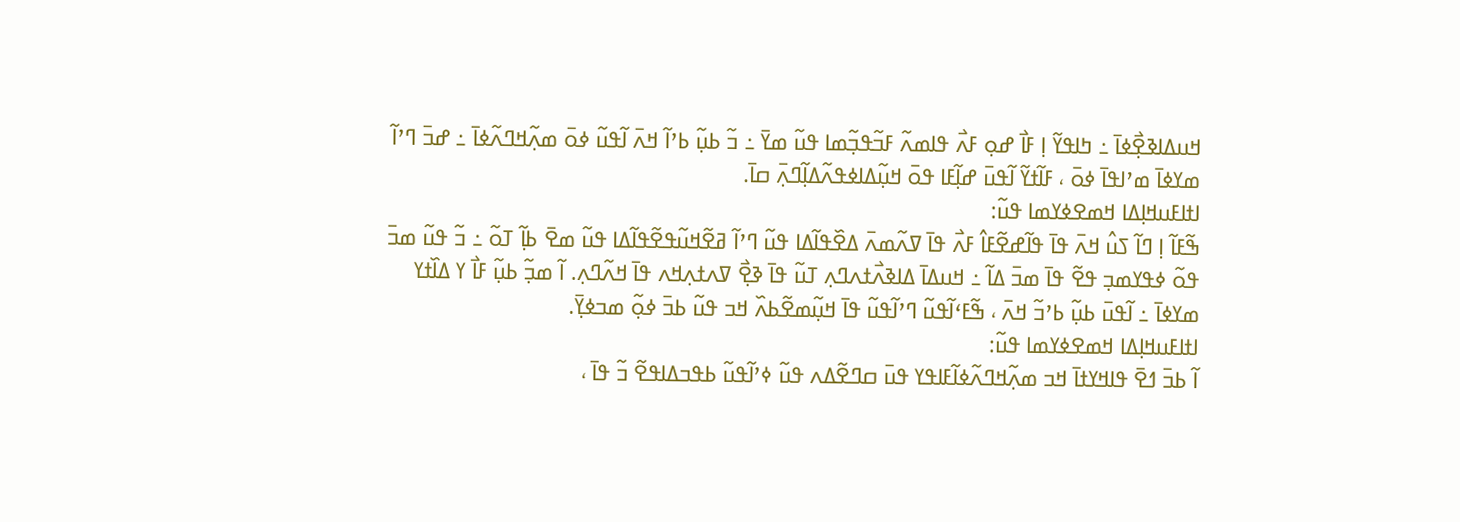ߞߎߡߊߢߐ߲߯ߦߊ߫ ߸ ߤߊߟߌ߬ ߊ߲ ߓߊ߯ ߝߋ߲ ߓߍ߯ ߟߊߘߍ߬ ߓߏ߬ߟߏ߲߬ߘߊ ߟߎ߬ ߘߌ߫ ߸ ߏ߬ ߕߎ߲߬ ߕߴߊ߬ ߞߍ߫ ߊ߬ߟߎ߬ ߦߋ߫ ߘߍ߲߬ߞߣߍ߬ߦߊ߫ ߸ ߝߏ߫ ߣߴߊ߬ ߘߌߦߊ߫ ߘߴߊߟߊ߫ ߦߋ߫ ، ߓߊ߬ߙߌ߬ ߊ߬ߟߎ߫ ߝߊ߲߬ߓߊ ߟߋ߫ ߞߎ߲߬ߡߊߦߟߍ߬ߡߊ߲߬ߣߍ߲߫ ߛߊ߫.
ߊߙߊߓߎߞߊ߲ߡߊ ߞߘߐߦߌߘߊ ߟߎ߬:
ߒ߬ߓߊ߬ ߊ߲ ߣߊ߬ ߖߎ߮ ߞߍ߫ ߟߊ߫ ߟߊ߬ߝߐ߬ߓߊ߮ ߓߍ߯ ߟߊ߫ ߜߍ߬ߘߍ߫ ߡߐ߰ߟߊ߬ߡߊ ߟߎ߬ ߣߴߊ߬ ߥߐ߬ߞߎ߬ߟߐ߬ߟߊ߬ߡߊ ߟߎ߬ ߘߐ߫ ߕߊ߲߬ ߠߋ߬ ߸ ߏ߬ ߟߎ߬ ߘߏ߫ ߟߋ߬ ߦߟߌߘߏ߲ ߟߐ߬ ߟߊ߫ ߘߏ߫ ߡߊ߬ ߸ ߞߎߡߊ߫ ߡߊߢߍ߯ߙߍߣߍ߲ ߠߎ߬ ߟߊ߫ ߢߐ߲߯ ߜߍߙߍ߲ߞߍ ߟߊ߫ ߞߍ߬ߣߍ߲. ߊ߬ ߘߏ߲߬ ߕߎ߲߬ ߓߊ߯ ߌ ߡߊ߰ߙߌ ߘߌߦߊ߫ ߸ ߊ߬ߟߎ߫ ߕߎ߲߬ ߕߴߏ߬ ߞߍ߫ ، ߒ߬ߓߵߊ߬ߟߎ߬ ߣߴߊ߬ߟߎ߬ ߟߊ߫ ߞߎ߲߬ߘߐ߬ߕߍ߰ ߞߏ ߟߎ߬ ߕߏ߫ ߦߋ߲߬ ߘߏߦߌ߲߫.
ߊߙߊߓߎߞߊ߲ߡߊ ߞߘߐߦߌߘߊ ߟߎ߬:
ߊ߬ ߕߏ߫ ߗߐ߫ ߟߊߞߌߙߊ߫ ߞߏ ߘߍ߲߬ߞߣߍ߬ߦߊ߬ߓߊߟߌ ߟߎ߫ ߛߣߐ߬ߡߍ ߟߎ߬ ߦߴߊ߬ߟߎ߬ ߕߟߏߡߊߟߐ߬ ߏ߬ ߟߊ߫ ،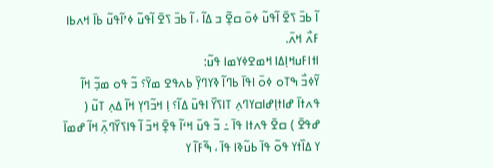ߊ߬ ߕߏ߫ ߖߐ߫ ߊ߬ߟߎ߬ ߦߋ߫ ߛߐ߲߬ ߏ ߡߊ߬ ، ߊ߬ ߕߏ߫ ߖߐ߫ ߊ߬ߟߎ߬ ߦߴߊ߬ߟߎ߬ ߕߊ߫ ߞߍߕߊ ߓߍ߯ ߞߍ߫.
ߊߙߊߓߎߞߊ߲ߡߊ ߞߘߐߦߌߘߊ ߟߎ߬:
ߌ߬ߦߏ߯ ߒߠߋ ߦߋ߫ ߊߟߊ߫ ߕߣߊ߬ ߢߌߣߌ߲߫ ߕߍߟߐ ߘߌ߫؟ ߏ߬ ߟߋ ߘߏ߲߬ ߞߊ߬ ߟߍߙߊ߫ ߝߊߙߊ߲ߝߊߛߌߣߍ߲ ߠߊߖߌ߰ ߊߟߎ߫ ߡߊ߬؟ ߊ߲ ߞߏ߬ߣߌ߲ ߞߊ߬ ߡߍ߲ ߠߎ߬ ( ߝߟߐ߫ ) ߛߐ߫ ߟߍߙߊ ߟߊ߫ ߸ ߏ߬ ߟߎ߫ ߞߵߊ߬ ߟߐ߲߫ ߞߏ߫ ߊ߬ ߟߊߖߌ߰ߣߍ߲߫ ߞߊ߬ ߝߘߊ߫ ߌ ߡߊ߰ߙߌ ߟߋ߬ ߟߊ߫ ߕߎ߬ߢߊ ߟߊ߫ ، ߒ߬ߓߊ߬ ߌ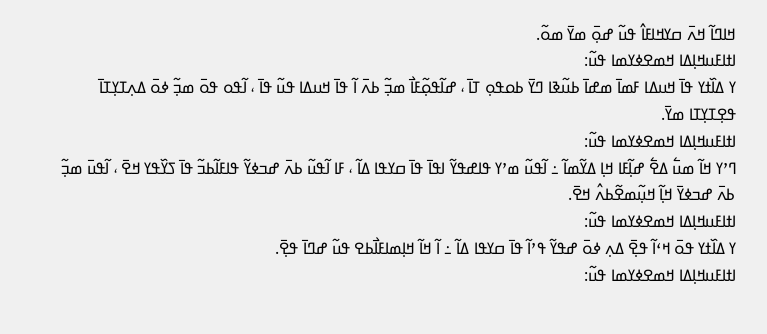ߞߊߣߊ߬ ߞߍ߫ ߛߌߞߊߓߊ߮ ߟߎ߬ ߝߋ߲߫ ߘߌ߫ ߘߋ߬.
ߊߙߊߓߎߞߊ߲ߡߊ ߞߘߐߦߌߘߊ ߟߎ߬:
ߌ ߡߊ߰ߙߌ ߟߊ߫ ߞߎߡߊ ߓߘߊ߫ ߘߝߊ߫ ߕߎ߬ߢߊ ߣߌ߫ ߕߋߟߋ߲ ߠߊ߫ ، ߝߊ߬ߟߋ߲߬ߓߊ߯ ߘߏ߲߬ ߕߍ߫ ߊ߬ ߟߊ߫ ߞߎߡߊ ߟߎ߬ ߟߊ߫ ، ߊ߬ߟߋ ߟߋ߫ ߘߏ߲߬ ߦߋ߫ ߡߍ߲ߠߌ߲ߠߊ߫ ߟߐ߲ߠߌ߲ߠߊ ߘߌ߫.
ߊߙߊߓߎߞߊ߲ߡߊ ߞߘߐߦߌߘߊ ߟߎ߬:
ߣߴߌ ߞߊ߬ ߘߎ߱ ߡߐ߱ ߝߊ߲߬ߓߊ ߞߊ߲ ߡߌ߬ߘߊ߬ ߸ ߊ߬ߟߎ߬ ߘߴߌ ߟߊߝߟߌ߬ ߊߟߊ߫ ߟߊ߫ ߛߌߟߊ ߡߊ߬ ، ߓߊ ߊ߬ߟߎ߬ ߕߍ߫ ߝߏߦߌ߬ ߟߊߓߊ߬ߕߏ߬ ߟߊ߫ ߖߌ߰ߟߌ ߞߐ߫ ، ߊ߬ߟߎ߫ ߘߏ߲߬ ߕߍ߫ ߝߏߦߌ߫ ߞߊ߲߬ ߞߎ߲߬ߘߐ߬ߕߍ߮ ߞߐ߫.
ߊߙߊߓߎߞߊ߲ߡߊ ߞߘߐߦߌߘߊ ߟߎ߬:
ߌ ߡߊ߰ߙߌ ߟߋ߫ ߞߵߊ߬ ߟߐ߲߫ ߡߍ߲ ߦߋ߫ ߝߟߌ߬ ߟߴߊ߬ ߟߊ߫ ߛߌߟߊ ߡߊ߬ ߸ ߊ߬ ߞߊ߬ ߞߊ߲ߘߊߓߊ߯ߕߐ ߟߎ߬ ߝߣߊ߫ ߟߐ߲߫.
ߊߙߊߓߎߞߊ߲ߡߊ ߞߘߐߦߌߘߊ ߟߎ߬: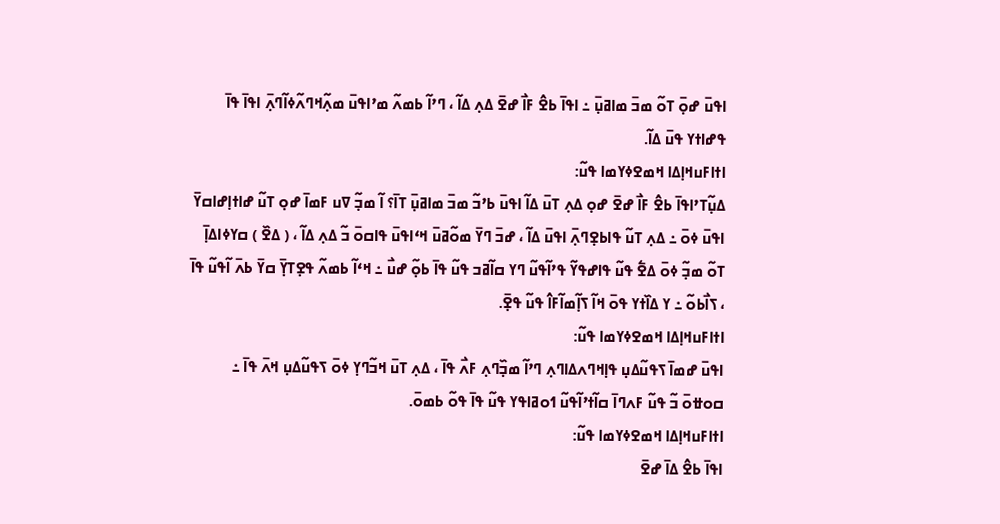ߊߟߎ߫ ߝߋ߲߫ ߠߋ߬ ߘߏ߫ ߘߊߥߎ߲߫ ߸ ߊߟߊ߫ ߕߐ߮ ߓߊ߯ ߝߐ߫ ߡߍ߲ ߡߊ߬ ، ߣߴߊ߬ ߕߘߍ߬ ߘߴߊߟߎ߫ ߘߍ߲߬ߞߣߍ߬ߦߊ߬ߣߍ߲߫ ߊߟߊ߫ ߟߊ߫ ߟߝߊߙߌ ߟߎ߫ ߡߊ߬.
ߊߙߊߓߎߞߊ߲ߡߊ ߞߘߐߦߌߘߊ ߟߎ߬:
ߡߎ߲߬ߠߴߊߟߊ߫ ߕߐ߮ ߓߊ߯ ߝߐ߫ ߝߋ߲ ߡߍ߲ ߠߎ߫ ߡߊ߬ ߊߟߎ߫ ߕߴߏ߬ ߘߏ߫ ߘߊߥߎ߲߫ ߠߊ߫؟ ߊ߬ ߘߏ߲߬ ߜߎ ߓߘߊ߫ ߝߋ߲ ߠߎ߬ ߝߊߙߊ߲ߝߊߛߌ߫ ߊߟߎ߫ ߦߋ߫ ߸ ߡߍ߲ ߠߎ߬ ߟߊߕߐ߲ߣߍ߲߫ ߊߟߎ߫ ߡߊ߬ ، ߝߏ߫ ߣߌ߫ ߘߋ߬ߥߎ߫ ߞߵߊߟߎ߫ ߟߊߛߋ߫ ߏ߬ ߡߍ߲ ߡߊ߬ ، ( ߡߐ߰ ) ߛߌߦߊߡߊ߲߫ ߠߋ߬ ߘߏ߲߬ ߦߋ߫ ߡߐ߱ ߟߎ߬ ߟߊߝߟߌ߬ ߟߴߊ߬ߟߎ߬ ߣߌ ߛߊ߬ߥߏ ߟߎ߬ ߟߊ߫ ߕߋ߲߬ ߝߎ߯ ߸ ߞߵߊ߬ ߕߘߍ߬ ߟߐ߲ߠߌ߲߫ ߛߌ߫ ߕߍ߫ ߊ߬ߟߎ߬ ߟߊ߫ ، ߖߊ߯ߕߋ߬ ߸ ߌ ߡߊ߰ߙߌ ߟߋ߫ ߞߊ߬ ߖߊ߲߬ߘߊ߬ߓߊ߮ ߟߎ߬ ߟߐ߲߫.
ߊߙߊߓߎߞߊ߲ߡߊ ߞߘߐߦߌߘߊ ߟߎ߬:
ߊߟߎ߫ ߝߘߊ߫ ߖߟߎ߬ߡߎ߲ ߟߊ߲ߞߣߍߡߊߣߍ߲ ߣߴߊ߬ ߘߏ߲߰ߣߍ߲ ߓߍ߯ ߟߊ߫ ، ߡߍ߲ ߠߎ߫ ߞߏ߬ߣߌ߲ ߦߋ߫ ߖߟߎ߬ߡߎ߲ ߞߍ߫ ߟߊ߫ ߸ ߛߋߚߋ߫ ߏ߬ ߟߎ߬ ߓߍߣߊ߫ ߛߊ߬ߙߴߊ߬ߟߎ߬ ߗߋߥߊߟߌ ߟߎ߬ ߟߊ߫ ߟߋ߬ ߕߘߋ߫.
ߊߙߊߓߎߞߊ߲ߡߊ ߞߘߐߦߌߘߊ ߟߎ߬:
ߊߟߊ߫ ߕߐ߮ ߡߊ߫ ߝߐ߫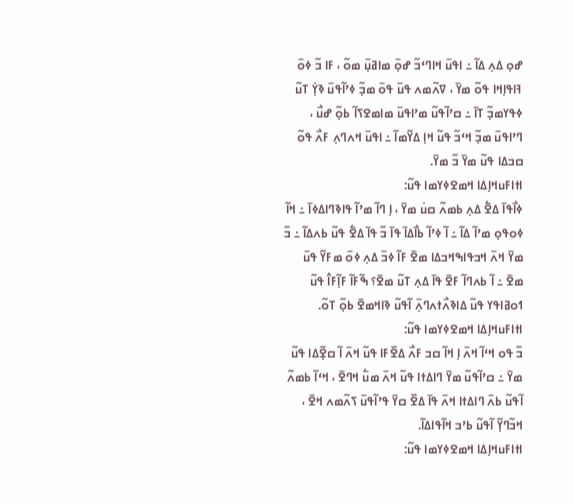ߝߋ߲ ߡߍ߲ ߡߊ߬ ߸ ߊߟߎ߫ ߞߊߣߵߏ߬ ߝߋ߲߫ ߘߊߥߎ߲߫ ߘߋ߬ ، ߓߊ ߏ߬ ߦߋ߫ ߔߊߟߊ߲ߞߊ ߟߋ߬ ߘߌ߫ ، ߜߍ߬ߘߍ ߟߎ߫ ߟߋ߫ ߘߏ߲߬ ߦߴߊ߬ߟߎ߫ ߢߌ߲߭ ߠߎ߬ ߦߟߌߘߏ߲߬ ߠߊ߫ ߸ ߛߴߊ߬ߟߎ߬ ߘߴߊߟߎ߫ ߘߊߘߐߖߊ߬ ߕߋ߲߬ ߝߎ߯ ، ߣߴߊߟߎ߫ ߘߏ߲߬ ߞߵߏ߬ ߟߎ߬ ߞߊ߲ ߡߌ߬ߘߊ߬ ߸ ߊߟߎ߫ ߞߍߣߍ߲ ߓߍ߯ ߟߋ߬ ߛߏߡߊ ߟߎ߬ ߘߌ߫ ߏ߬ ߘߌ߫.
ߊߙߊߓߎߞߊ߲ߡߊ ߞߘߐߦߌߘߊ ߟߎ߬:
ߦߊ߯ߟߊ߫ ߡߐ߱ ߡߍ߲ ߕߘߍ߬ ߛߎ߭ ߘߌ߫ ، ߊ߲ ߣߊ߬ ߘߴߊ߬ ߟߊߢߣߊߡߦߊ߫ ߸ ߞߊ߬ ߦߋߟߋ߲ ߘߴߊ߬ ߡߊ߬ ߸ ߊ߬ ߦߴߊ߬ ߕߊ߯ߡߊ߫ ߟߊ߫ ߏ߬ ߟߊ߫ ߡߐ߱ ߟߎ߬ ߕߍߡߊ߬ ߸ ߏ߬ ߘߌ߫ ߞߍ߫ ߞߏߟߊߒߞߏߡߊ ߘߐ߫ ߓߊ߬ ߦߏ߫ ߡߍ߲ ߦߋ߫ ߘߓߌ߬ ߟߎ߫ ߘߐ߫ ߸ ߊ߬ ߕߍߣߊ߬ ߓߐ߫ ߟߊ߫ ߡߍ߲ ߠߎ߬ ߘߐ߫؟ ߒ߬ߓߊ߬ ߓߊ߲߬ߓߊ߮ ߟߎ߬ ߗߋߥߊߟߌ ߟߎ߬ ߡߊߢߍ߯ߙߍߣߍ߲߫ ߊ߬ߟߎ߬ ߢߊߞߘߐ߫ ߕߋ߲߬ ߠߋ߬.
ߊߙߊߓߎߞߊ߲ߡߊ ߞߘߐߦߌߘߊ ߟߎ߬:
ߏ߬ ߟߋ ߞߵߊ߬ ߞߍ߫ ߊ߲ ߞߊ߬ ߛߏ ߓߍ߯ ߡߐ߰ߓߊ ߟߎ߬ ߞߍ߫ ߊ߬ ߛߐ߲߬ߡߊ ߟߎ߬ ߘߌ߫ ߸ ߛߴߊ߬ߟߎ߬ ߘߌ߫ ߣߊߡߙߊ ߟߎ߬ ߞߍ߫ ߘߎ߱ ߞߣߐ߫ ، ߞߵߊ߬ ߕߘߍ߬ ߊ߬ߟߎ߬ ߕߍ߫ ߣߊߡߙߊ ߞߍ߫ ߟߊ߫ ߡߐ߰ ߛߌ߫ ߟߴߊ߬ߟߎ߫ ߖߍ߬ߘߍ ߞߐ߫ ، ߞߏ߬ߣߌ߲߬ ߊ߬ߟߎ߬ ߕߴߏ ߞߊ߬ߟߊߡߊ߬.
ߊߙߊߓߎߞߊ߲ߡߊ ߞߘߐߦߌߘߊ ߟߎ߬: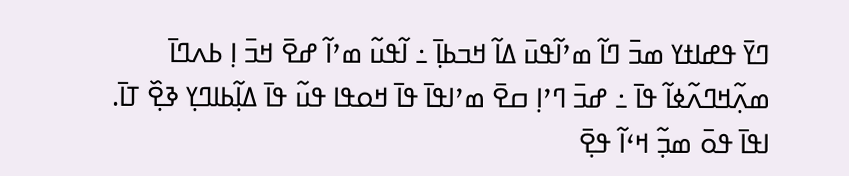ߣߌ߫ ߟߝߊߙߌ ߘߏ߫ ߣߊ߬ ߘߴߊ߬ߟߎ߫ ߡߊ߬ ߞߏߕߊ߲߫ ߸ ߊ߬ߟߎ߬ ߘߴߊ߬ ߝߐ߫ ߞߏ߫ ߊ߲ ߕߍߣߊ߫ ߘߍ߲߬ߞߣߍ߬ߦߊ߬ ߟߊ߫ ߸ ߝߏ߫ ߣߴߊ߲ ߛߐ߫ ߘߴߊߟߊ߫ ߟߊ߫ ߞߋߟߊ ߟߎ߬ ߟߊ߫ ߡߊ߲߬ߕߊߣߌ߲ ߢߐ߲߰ ߠߊ߫. ߊߟߊ߫ ߟߋ߫ ߘߏ߲߬ ߞߵߊ߬ ߟߐ߲߫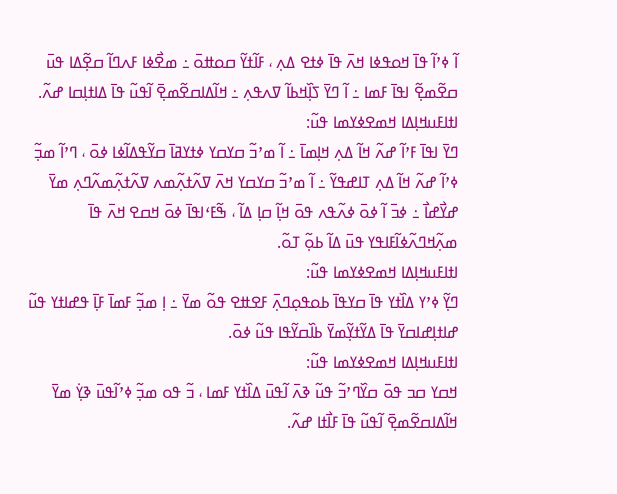ߊ߬ ߦߴߊ߬ ߟߊ߫ ߞߋߟߦߊ ߞߍ߫ ߟߊ߫ ߦߙߐ ߡߍ߲ ، ߓߊ߬ߙߌ߬ ߛߋߚߋ߫ ߸ ߘߐ߯ߦߊ ߓߍߣߊ߬ ߛߐ߲߬ߡߊ ߟߎ߫ ߛߐ߬ߘߐ߲߬ ߊߟߊ߫ ߓߘߊ ߸ ߊ߬ ߣߌ߫ ߖߊ߲߰ߞߕߊ߬ ߜߍߟߍ߲ ߸ ߞߊ߬ߡߊߛߐ߬ߘߐ߲߫ ߊ߬ߟߎ߬ ߟߊ߫ ߡߊߙߊ߲ߛߊ ߝߍ߬.
ߊߙߊߓߎߞߊ߲ߡߊ ߞߘߐߦߌߘߊ ߟߎ߬:
ߣߌ߫ ߊߟߊ߫ ߓߴߊ߬ ߝߍ߬ ߞߊ߬ ߡߍ߲ ߞߊ߲ߘߊ߫ ߸ ߊ߬ ߘߴߏ߬ ߛߌߛߌ ߦߙߌߥߊ߫ ߛߌ߬ߟߡߊ߬ߦߊ ߦߋ߫ ، ߣߴߊ߬ ߘߏ߲߬ ߦߴߊ߬ ߝߍ߬ ߞߊ߬ ߡߍ߲ ߠߊߝߟߌ߬ ߸ ߊ߬ ߘߴߏ߬ ߛߌߛߌ ߞߍ߫ ߜߍ߬ߙߍ߲߬ߘߍ ߜߍ߬ߙߍ߲߬ߘߍ߬ߣߍ߲ ߘߌ߫ ߝߌ߯ߝߊ߯ ߸ ߦߏ߫ ߊ߬ ߦߋ߫ ߦߍ߬ߟߍ ߟߋ߫ ߞߊ߲߬ ߛߊ߲ ߡߊ߬ ، ߒ߬ߓߵߊߟߊ߫ ߦߋ߫ ߞߛߐ ߞߍ߫ ߟߊ߫ ߘߍ߲߬ߞߣߍ߬ߦߊ߬ߓߊߟߌ ߟߎ߫ ߡߊ߬ ߕߋ߲߬ ߠߋ߬.
ߊߙߊߓߎߞߊ߲ߡߊ ߞߘߐߦߌߘߊ ߟߎ߬:
ߣߌ߲߬ ߦߴߌ ߡߊ߰ߙߌ ߟߊ߫ ߛߌߟߊ߫ ߕߋߟߋ߲ߣߍ߲߫ ߓߐߚߐ ߟߋ߬ ߘߌ߫ ߸ ߊ߲ ߘߏ߲߬ ߓߘߊ߫ ߓߊ߲߫ ߟߝߊߙߌ ߟߎ߬ ߝߊߙߊ߲ߝߊߛߌ߫ ߟߊ߫ ߡߌ߬ߙߌ߲߬ߘߌ߫ ߕߊ߰ߛߌ߬ߟߊ ߟߎ߬ ߦߋ߫.
ߊߙߊߓߎߞߊ߲ߡߊ ߞߘߐߦߌߘߊ ߟߎ߬:
ߞߛߌ ߛߏ ߟߋ߫ ߛߌ߰ߣߴߏ߬ ߟߎ߬ ߢߍ߫ ߊ߬ߟߎ߫ ߡߊ߰ߙߌ ߓߘߊ ، ߏ߬ ߟߋ ߘߏ߲߬ ߦߴߊ߬ߟߎ߫ ߢߌ߲߭ ߘߌ߫ ߞߊ߬ߡߊߛߐ߬ߘߐ߲߫ ߊ߬ߟߎ߬ ߟߊ߫ ߓߊ߯ߙߊ ߝߍ߬.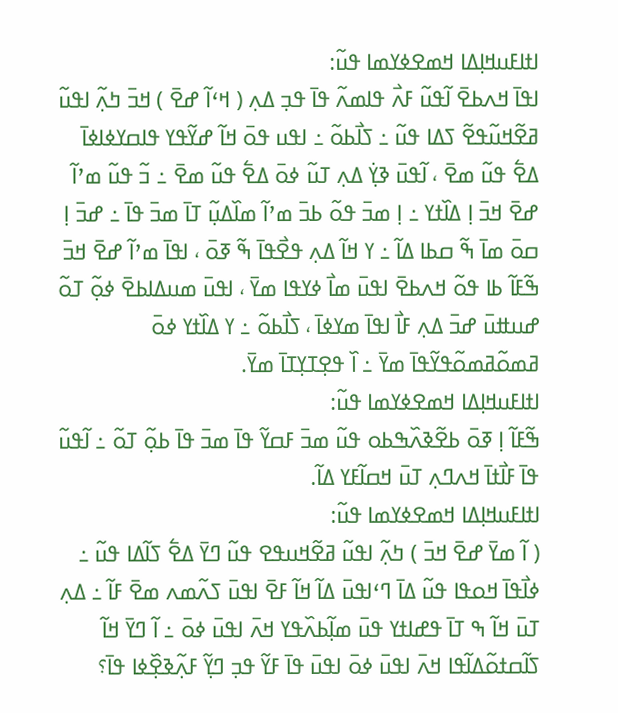ߊߙߊߓߎߞߊ߲ߡߊ ߞߘߐߦߌߘߊ ߟߎ߬:
ߊߟߊ߫ ߞߍߕߐ߫ ߊ߬ߟߎ߬ ߓߍ߯ ߟߊߘߍ߬ ߟߊ߫ ߟߏ߲ ߡߍ߲ ( ߞߵߊ߬ ߝߐ߫ ) ߞߏ߫ ߤߍ߲߬ ߊߟߎ߬ ߥߐ߬ߞߎ߬ߟߐ߬ ߖߡߊ ߟߎ߬ ߸ ߖߊ߯ߕߋ߬ ߸ ߊߟߎ ߟߋ߫ ߞߊ߬ ߝߌ߬ߟߌ ߟߊߛߌߦߊߦߊ߫ ߡߐ߱ ߟߎ߬ ߘߐ߫ ، ߊ߬ߟߎ߫ ߢߌ߲߭ ߡߍ߲ ߠߎ߬ ߦߋ߫ ߡߐ߱ ߟߎ߬ ߘߐ߫ ߸ ߏ߬ ߟߎ߬ ߘߴߊ߬ ߝߐ߫ ߞߏ߫ ߊ߲ ߡߊ߰ߙߌ ߸ ߊ߲ ߘߏ߫ ߟߋ߬ ߕߏ߫ ߘߴߊ߬ ߘߊ߰ߡߎ߲߬ ߠߊ߫ ߘߏ߫ ߟߊ߫ ߸ ߝߏ߫ ߊ߲ ߛߋ߫ ߘߊ߫ ߒ߬ ߛߕߊ ߡߊ߬ ߸ ߌ ߞߊ߬ ߡߍ߲ ߟߐ߯ߟߊ߫ ߒ߬ ߧߋ߫ ، ߊߟߊ߫ ߘߴߊ߬ ߝߐ߫ ߞߏ߫ ߒ߬ߓߊ߬ ߕߊ ߟߋ߬ ߞߍߕߐ߫ ߊߟߎ߫ ߘߊ߯ ߦߌߟߊ ߘߌ߫ ، ߊߟߎ߫ ߘߎߡߊߕߐ߫ ߦߋ߲߬ ߠߋ߬ ߝߎߚߎ߫ ߝߏ߫ ߡߍ߲ ߓߊ߯ ߊߟߊ߫ ߘߌߦߊ߫ ، ߖߊ߯ߕߋ߬ ߸ ߌ ߡߊ߰ߙߌ ߦߋ߫ ߥߘߋ߬ߥߘߋ߬ߟߌ߬ߟߊ߫ ߘߌ߫ ߸ ߊ߰ ߟߐ߲ߠߌ߲ߠߊ߫ ߘߌ߫.
ߊߙߊߓߎߞߊ߲ߡߊ ߞߘߐߦߌߘߊ ߟߎ߬:
ߒ߬ߓߊ߬ ߊ߲ ߧߋ߫ ߕߐ߬ߢߍ߰ߒߕߋ ߟߎ߬ ߘߏ߫ ߓߛߌ߬ ߟߊ߫ ߘߏ߫ ߟߊ߫ ߕߋ߲߬ ߠߋ߬ ߸ ߊ߬ߟߎ߬ ߟߊ߫ ߓߊ߯ߙߊ߫ ߞߍߣߍ߲ ߠߎ߫ ߞߛߊ߬ߓߌ ߡߊ߬.
ߊߙߊߓߎߞߊ߲ߡߊ ߞߘߐߦߌߘߊ ߟߎ߬:
( ߊ߬ ߘߌ߫ ߝߐ߫ ߞߏ߫ ) ߤߍ߲߬ ߊߟߎ߬ ߥߐ߬ߞߎߟߐ ߟߎ߬ ߣߌ߫ ߡߐ߱ ߖߊ߬ߡߊ ߟߎ߬ ߸ ߦߊ߯ߟߊ߫ ߞߋߟߊ ߟߎ߬ ߡߊ߫ ߣߵߊߟߎ߫ ߡߊ߬ ߞߊ߬ ߓߐ߫ ߊߟߎ߫ ߖߍ߬ߘߍ ߘߐ߫ ߓߊ߬ ߸ ߡߍ߲ ߠߎ߫ ߞߊ߬ ߒ ߠߊ߫ ߟߝߊߙߌ ߟߎ߫ ߘߊ߲߬ߕߍ߰ߟߌ ߞߍ߫ ߊߟߎ߫ ߦߋ߫ ߸ ߊ߬ ߣߌ߫ ߞߊ߬ ߖߊ߬ߛߙߋ߬ߡߊ߬ߟߊ ߞߍ߫ ߊߟߎ߫ ߦߋ߫ ߊߟߎ߫ ߟߊ߫ ߓߌ߬ ߟߏ߲ ߣߌ߲߬ ߓߍ߲߬ߢߐ߲߰ߦߊ ߟߊ߫؟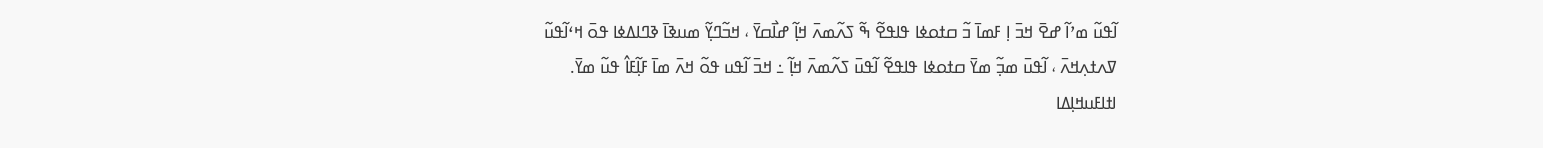ߊ߬ߟߎ߬ ߘߴߊ߬ ߝߐ߫ ߞߏ߫ ߊ߲ ߓߘߊ߫ ߏ߬ ߛߙߋߦߊ ߟߊߟߐ߬ ߒ߬ ߖߍ߬ߘߍ߫ ߞߊ߲߬ ߝߊ߯ߛߌ߫ ، ߞߏ߬ߣߌ߲߬ ߘߎߢߊ߫ ߢߣߊߡߦߊ ߟߋ߫ ߞߵߊ߬ߟߎ߬ ߜߍߙߍ߲ߞߍ߫ ، ߊ߬ߟߎ߫ ߘߏ߲߬ ߘߌ߫ ߛߙߋߦߊ ߟߊߟߐ߬ ߊ߬ߟߎ߫ ߖߍ߬ߘߍ߫ ߞߊ߲߬ ߸ ߞߏ߫ ߊ߬ߟߎ ߟߋ߬ ߞߍ߫ ߘߊ߫ ߓߊ߲߬ߓߊ߮ ߟߎ߬ ߘߌ߫.
ߊߙߊߓߎߞߊ߲ߡߊ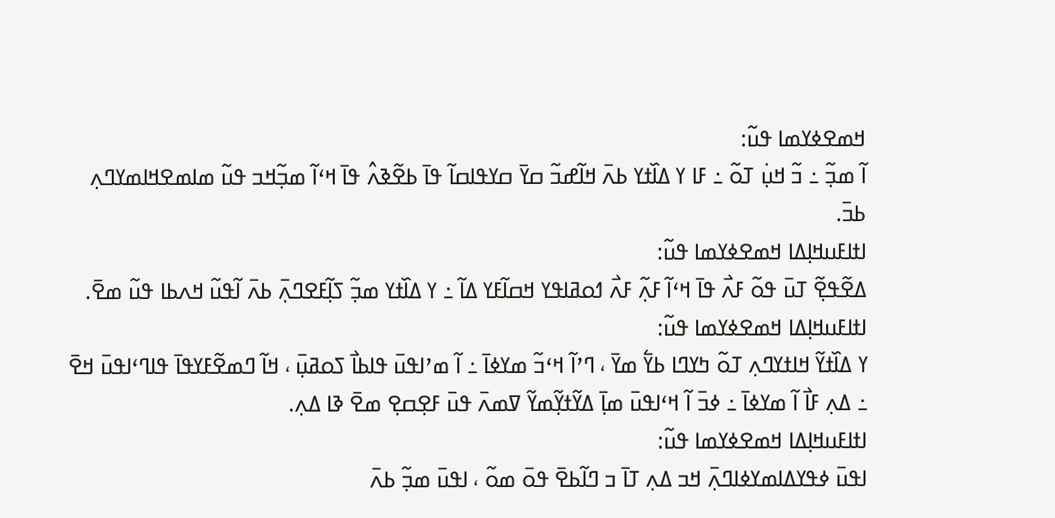ߞߘߐߦߌߘߊ ߟߎ߬:
ߊ߬ ߘߏ߲߬ ߸ ߏ߬ ߞߎ߲߭ ߠߋ߬ ߸ ߓߊ ߌ ߡߊ߰ߙߌ ߕߍ߫ ߞߊ߬ߝߏ߬ ߛߌ߫ ߛߌߟߊߛߊ߬ ߟߊ߫ ߕߐ߬ߢߍ߮ ߟߊ߫ ߞߵߊ߬ ߘߏ߲߬ߞߏ ߟߎ߬ ߘߊߘߐߞߊߘߌߣߍ߲ ߕߏ߫.
ߊߙߊߓߎߞߊ߲ߡߊ ߞߘߐߦߌߘߊ ߟߎ߬:
ߡߐ߬ߟߐ߲߬ ߠߎ߫ ߟߋ߬ ߓߍ߯ ߟߊ߫ ߞߵߊ߬ ߓߍ߲߬ ߓߍ߯ ߗߋߥߊߟߌ ߞߛߊ߬ߓߌ ߡߊ߬ ߸ ߌ ߡߊ߰ߙߌ ߘߏ߲߬ ߖߊ߲߬ߓߐߣߍ߲߫ ߕߍ߫ ߊ߬ߟߎ߬ ߞߍߕߊ ߟߎ߬ ߘߐ߫.
ߊߙߊߓߎߞߊ߲ߡߊ ߞߘߐߦߌߘߊ ߟߎ߬:
ߌ ߡߊ߰ߙߌ߬ ߞߊߙߌߣߍ߲ ߠߋ߬ ߤߌߣߊ ߕߌ߱ ߘߌ߫ ، ߣߴߊ߬ ߞߵߏ߬ ߘߌߦߊ߫ ߸ ߊ߬ ߘߴߊߟߎ߫ ߟߊߕߊ߯ ߖߋߥߎ߲߫ ، ߞߊ߬ ߣߘߐ߬ߓߌߟߊ߫ ߟߊߣߵߊߟߎ߫ ߞߐ߫ ߸ ߡߍ߲ ߓߊ߯ ߊ߬ ߘߌߦߊ߫ ߸ ߦߏ߫ ߊ߬ ߞߵߊߟߎ߫ ߘߊ߲߫ ߡߌ߬ߙߌ߲߬ߘߌ߬ ߜߘߍ߫ ߟߎ߫ ߓߐ߲ߛߐ߲ ߘߐ߫ ߢߊ ߡߍ߲.
ߊߙߊߓߎߞߊ߲ߡߊ ߞߘߐߦߌߘߊ ߟߎ߬:
ߊߟߎ߫ ߦߟߌߡߊߘߌߦߊߣߍ߲߫ ߞߏ ߡߍ߲ ߠߊ߫ ߏ ߣߊ߬ߕߐ߫ ߟߋ߫ ߘߋ߬ ، ߊߟߎ߫ ߘߏ߲߬ ߕߍ߫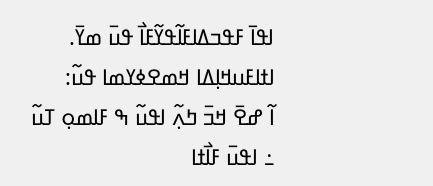ߊߟߊ߫ ߓߟߏߡߊߓߊ߬ߟߌ߬ߓߊ߯ ߟߎ߫ ߘߌ߫.
ߊߙߊߓߎߞߊ߲ߡߊ ߞߘߐߦߌߘߊ ߟߎ߬:
ߊ߬ ߝߐ߫ ߞߏ߫ ߤߍ߲߬ ߊߟߎ߬ ߒ ߓߊߘߋ߲ ߠߎ߬ ߸ ߊߟߎ߫ ߓߊ߯ߙߊ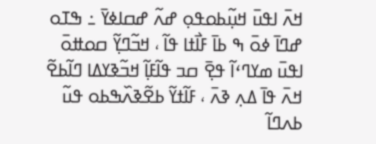ߞߍ߫ ߊߟߎ߫ ߞߎ߲߬ߕߋߟߋ߲ ߝߍ߬ ߝߛߊߦߌ߫ ߸ ߒߠߋ ߝߣߊ߫ ߦߋ߫ ߒ ߕߊ߫ ߓߊ߯ߙߊ ߟߊ߬ ، ߞߏ߬ߣߌ߲߬ ߛߋߚߋ߫ ߊߟߎ߫ ߘߌߣߵߊ߬ ߟߐ߲߫ ߛߏ ߟߊ߬ߓߊ߲߬ ߞߏ߬ߢߌߡߊ ߣߊ߬ߕߐ߬ ߞߍ߫ ߟߊ߫ ߡߍ߲ ߢߍ߫ ، ߓߊ߬ߙߌ߬ ߕߐ߬ߢߍ߰ߒߕߋ ߟߎ߬ ߕߍߣߊ߬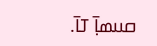ߛߎߘߊ߲߫ ߠߊ߫.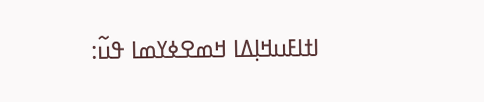ߊߙߊߓߎߞߊ߲ߡߊ ߞߘߐߦߌߘߊ ߟߎ߬: